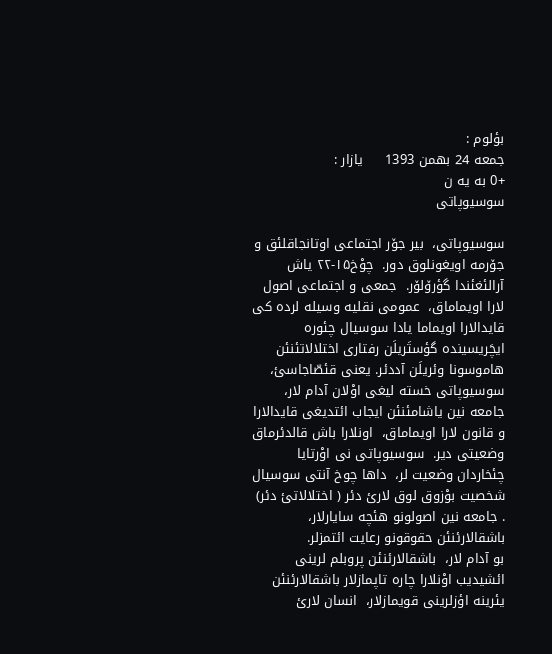بؤلوم :
جمعه 24 بهمن 1393     یازار :
+0 به یه ن
سوسیوپاتی

سوسیوپاتی،  بیر جۆر اجتماعی اوتانجاقلئق و جۆرمه اویغونلوق دور.  چوْخ۱۵-۲۲ یاش آرالئغئندا گؤرۆلۆر.  جمعی و اجتماعی اصول لارا اویماماق،  عمومی نقلیه وسیله لرده کی قایدالارا اویماما یادا سوسیال چئوره ایچَریسینده گؤستَریلَن رفتاری اختلالاتئنئن هاموسونا وئریلَن آددئر. یعنی قئصّاجاسئ، سوسیوپاتی خسته لیغی اوْلان آدام لار، جامعه نین یاشامئنئن ایجاب ائتدیغی قایدالارا و قانون لارا اویماماق،  اونلارا باش قالدئرماق وضعیتی دیر.  سوسیوپاتی نی اوْرتایا چئخاردان وضعیت لر،  داها چوخ آنتی سوسیال شخصیت بوْزوق لوق لارئ دئر ( اختلالاتئ دئر)  . جامعه نین اصولونو هئچه سایارلار،  باشقالارئنئن حقوقونو رعایت ائتمزلر.
بو آدام لار،  باشقالارئنئن پروبلم لرینی ائشیدیب اوْنلارا چاره تاپمازلار باشقالارئنئن یئرینه اؤزلرینی قویمازلار،  انسان لارئ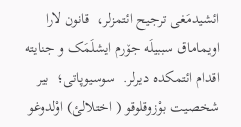ائشیدمَغی ترجیح ائتمزلر،  قانون لارا اویماماق سببیلَه جۆرم ایشلَمَک و جنایته اقدام ائتمکده دیرلر.  سوسیوپاتی؛  بیر شخصیت بوْزوقلوقو ( اختلالئ) اوْلدوغو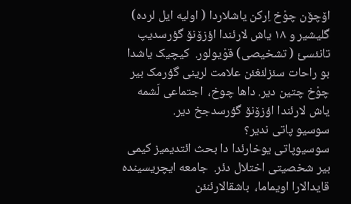اۆچۆن چوْخ اِرکن یاشلاردا ( اولیه ایل لرده) گلیشیر و ۱۸ یاش لارئندا اؤزۆنۆ گؤرسدیپ تانئسئ ( تشخیصی) قوْیولور.  کیچیک یاشدا بو راحات سئزلئغئن علامت لرینی گؤرمک بیر چوْخ چتین دیر. داها چوخ،  اجتماعی لَشمه یاش لارئندا اؤزۆنۆ گؤرسدجخ دیر.
سوسیو پاتی ندیر؟
سوسیوپاتی یوخارئدا دا بحث ائتدیمیز کیمی بیر شخصیتی اختلال دئر.  جامعه ایچریسینده قایدالارا اویماما،  باشقالارئنئن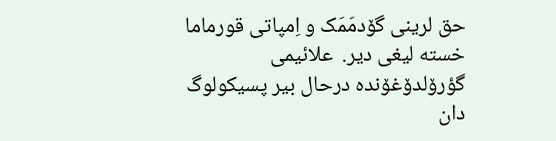حق لرینی گۆدمَمَک و اِمپاتی قورماما خسته لیغی دیر.  علائیمی گؤرۆلدۆغۆنده درحال بیر پسیکولوگ دان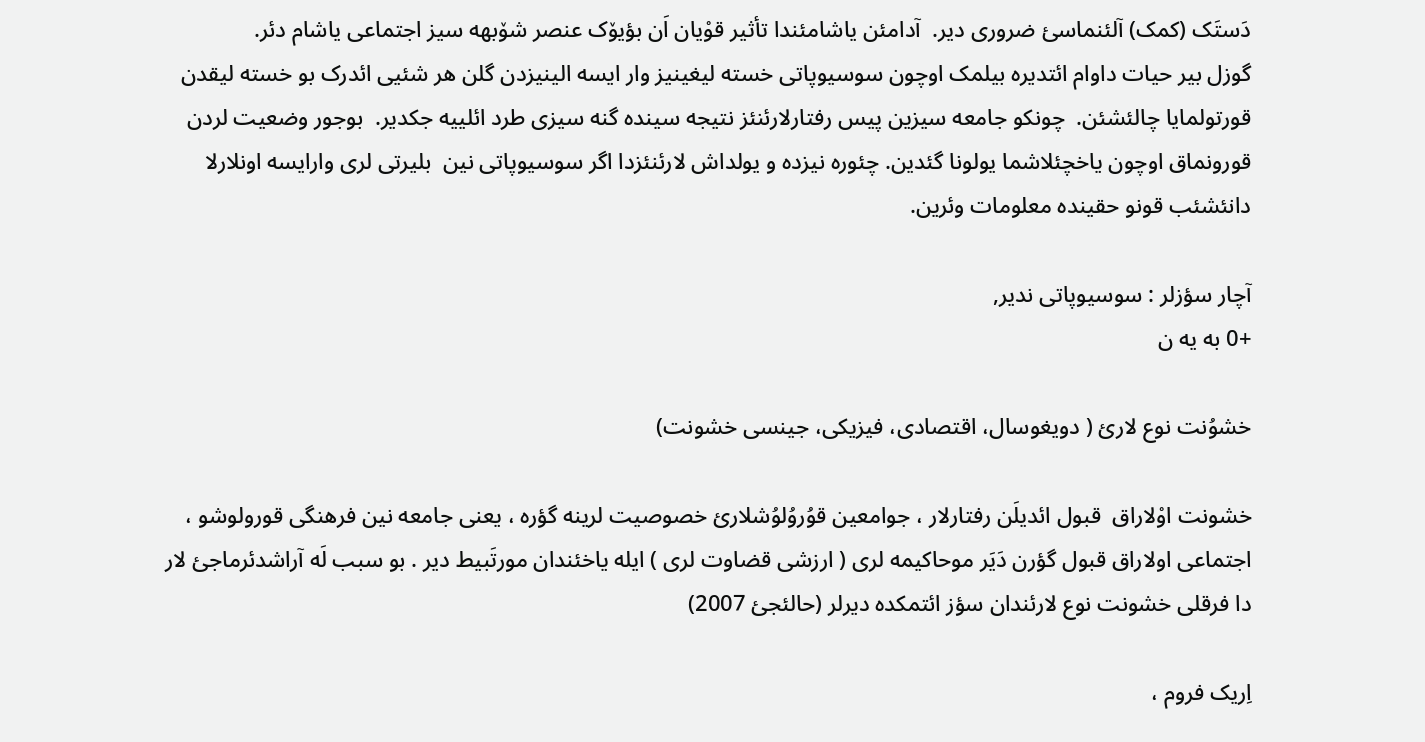دَستَک (کمک) آلئنماسئ ضروری دیر.  آدامئن یاشامئندا تأثیر قوْیان اَن بؤیۆک عنصر شۆبهه سیز اجتماعی یاشام دئر.
گوزل بیر حیات داوام ائتدیره بیلمک اوچون سوسیوپاتی خسته لیغینیز وار ایسه الینیزدن گلن هر شئیی ائدرک بو خسته لیقدن قورتولمایا چالئشئن.  چونکو جامعه سیزین پیس رفتارلارئنئز نتیجه سینده گنه سیزی طرد ائلییه جکدیر.  بوجور وضعیت لردن قورونماق اوچون یاخچئلاشما یولونا گئدین. چئوره نیزده و یولداش لارئنئزدا اگر سوسیوپاتی نین  بلیرتی لری وارایسه اونلارلا دانئشئب قونو حقینده معلومات وئرین.

آچار سؤزلر : سوسیوپاتی ندیر,
+0 به یه ن

خشوُنت نوع لارئ ( دویغوسال، اقتصادی، فیزیکی، جینسی خشونت)

خشونت اوْلاراق  قبول ائدیلَن رفتارلار ، جوامعین قوُروُلوُشلارئ خصوصیت لرینه گؤره ، یعنی جامعه نین فرهنگی قورولوشو ، اجتماعی اولاراق قبول گؤرن دَیَر موحاکیمه لری ( ارزشی قضاوت لری ) ایله یاخئندان مورتَبیط دیر . بو سبب لَه آراشدئرماجئ لار دا فرقلی خشونت نوع لارئندان سؤز ائتمکده دیرلر (حالئجئ 2007)

اِریک فروم ،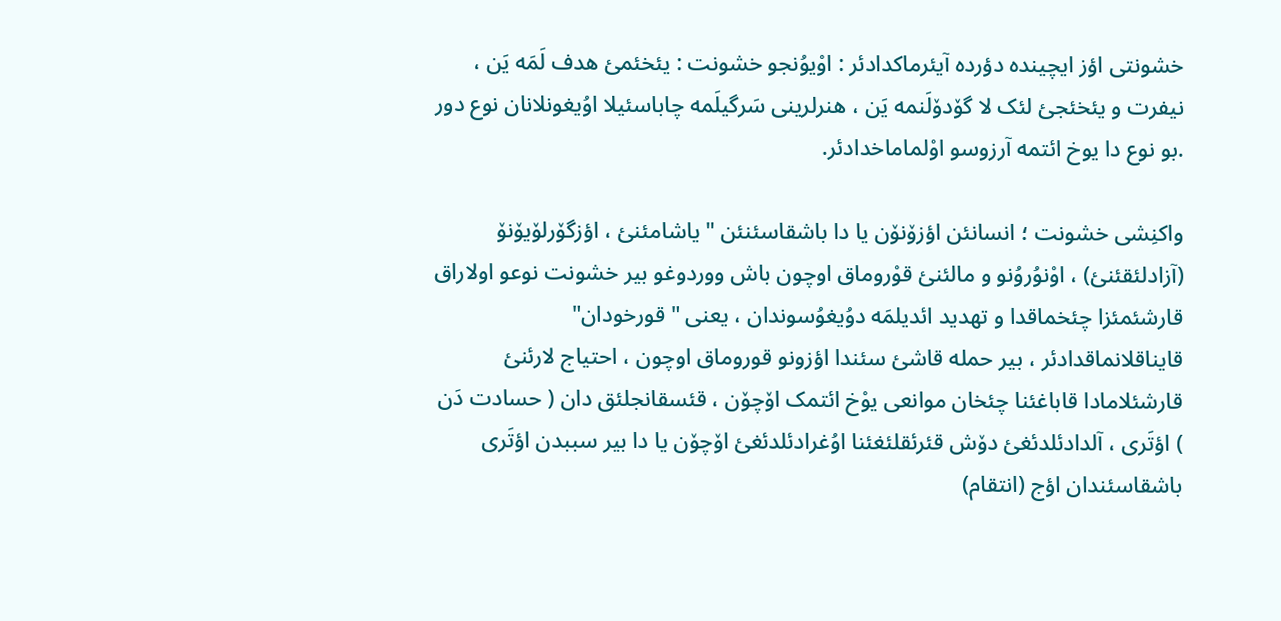خشونتی اؤز ایچینده دؤرده آیئرماکدادئر : اوْیوُنجو خشونت : یئخئمئ هدف لَمَه یَن ، نیفرت و یئخئجئ لئک لا گۆدۆلَنمه یَن ، هنرلرینی سَرگیلَمه چاباسئیلا اوُیغونلانان نوع دور .بو نوع دا یوخ ائتمه آرزوسو اوْلماماخدادئر.

واکنِشی خشونت ؛ انسانئن اؤزۆنۆن یا دا باشقاسئنئن " یاشامئنئ ، اؤزگۆرلۆیۆنۆ (آزادلئقئنئ) ، اوْنوُروُنو و مالئنئ قوْروماق اوچون باش ووردوغو بیر خشونت نوعو اولاراق قارشئمئزا چئخماقدا و تهدید ائدیلمَه دوُیغوُسوندان ، یعنی " قورخودان" قایناقلانماقدادئر ، بیر حمله قاشئ سئندا اؤزونو قوروماق اوچون ، احتیاج لارئنئ قارشئلامادا قاباغئنا چئخان موانعی یوْخ ائتمک اۆچۆن ، قئسقانجلئق دان ( حسادت دَن ) اؤتَری ، آلدادئلدئغئ دۆش قئرئقلئغئنا اوُغرادئلدئغئ اۆچۆن یا دا بیر سببدن اؤتَری باشقاسئندان اؤج (انتقام)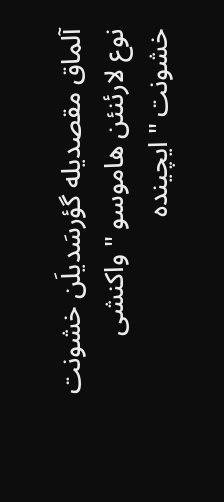آلماق مقصدیله گؤرسَدیلَن خشونت نوع لارئنئن هاموسو " واکنشی خشونت " ایچینده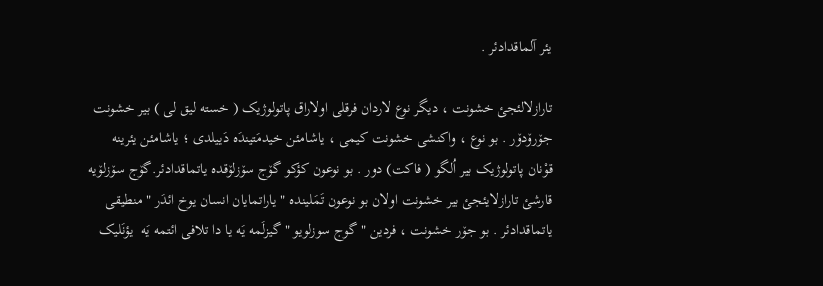یئر آلماقدادئر .

تارازلالئجئ خشونت ، دیگر نوع لاردان فرقلی اولاراق پاتولوژیک ( خسته لیق لی ) بیر خشونت جۆرۆدۆر . بو نوع ، واکنشی خشونت کیمی ، یاشامئن خیدمَتیندَه دَییلدی ؛ یاشامئن یئرینه قوْنان پاتولوژیک بیر اُلگو ( فاکت) دور . بو نوعون کؤکو گۆج سۆزلۆقده یاتماقدادئر.گۆج سۆزلۆیه قارشئ تارازلایئجئ بیر خشونت اولان بو نوعون تَمَلینده " یاراتمایان انسان یوخ ائدَر " منطیقی یاتماقدادئر . بو جۆر خشونت ، فردین " گوج سوزلویو " گیزلَمه یَه یا دا تلافی ائتمه یَه  یؤنَلیک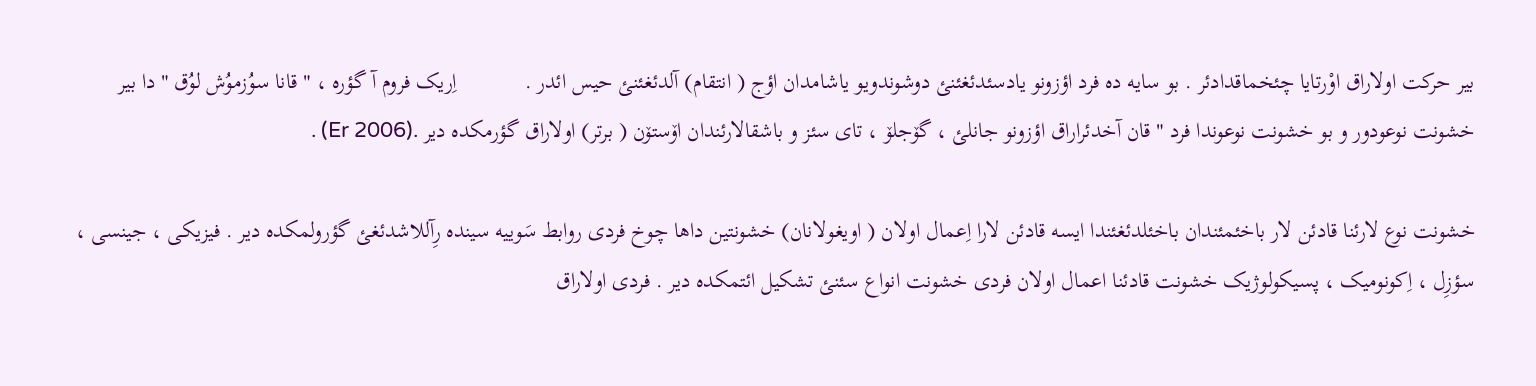بیر حرکت اولاراق اوْرتایا چئخماقدادئر . بو سایه ده فرد اؤزونو یادسئدئغئنئ دوشوندویو یاشامدان اؤج ( انتقام) آلدئغئنئ حیس ائدر .            اِریک فروم آ گؤره ، " قانا سوُزموُش لوُق " دا بیر خشونت نوعودور و بو خشونت نوعوندا فرد " قان آخدئراراق اؤزونو جانلئ ، گۆجلۆ ، تای سئز و باشقالارئندان اۆستۆن ( برتر) اولاراق گؤرمکده دیر .(Er 2006) .

خشونت نوع لارئنا قادئن لار باخئمئندان باخئلدئغئندا ایسه قادئن لارا اِعمال اولان ( اویغولانان) خشونتین داها چوخ فردی روابط سَوییه سینده رِآللاشدئغئ گؤرولمکده دیر . فیزیکی ، جینسی ، سؤزِل ، اِکونومیک ، پسیکولوژیک خشونت قادئنا اعمال اولان فردی خشونت انواع سئنئ تشکیل ائتمکده دیر . فردی اولاراق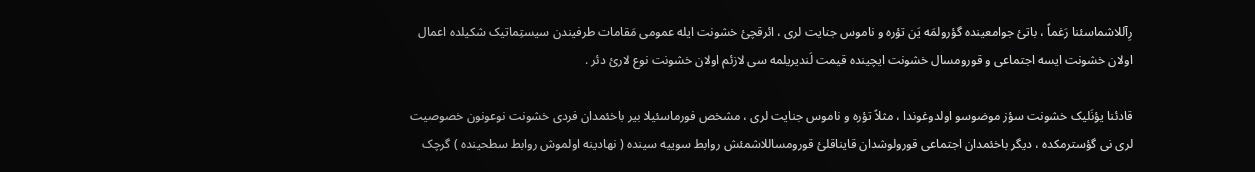رِآللاشماسئنا رَغماً ، باتئ جوامعینده گؤرولمَه یَن تؤره و ناموس جنایت لری ، ائرقچئ خشونت ایله عمومی مَقامات طرفیندن سیستِماتیک شکیلده اعمال اولان خشونت ایسه اجتماعی و قورومسال خشونت ایچینده قیمت لَندیریلمه سی لازئم اولان خشونت نوع لارئ دئر .

قادئنا یؤنَلیک خشونت سؤز موضوسو اولدوغوندا ، مثلاً تؤره و ناموس جنایت لری ، مشخص فورماسئیلا بیر باخئمدان فردی خشونت نوعونون خصوصیت لری نی گؤسترمکده ، دیگر باخئمدان اجتماعی قورولوشدان قایناقلئ قورومساللاشمئش روابط سوییه سینده ( نهادینه اولموش روابط سطحینده ) گرچک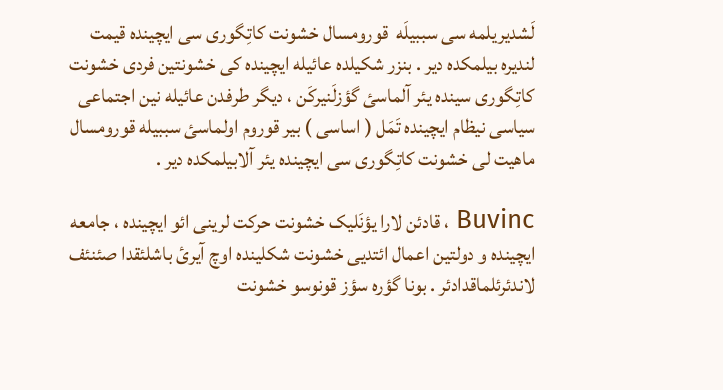لَشدیریلمه سی سببیلَه  قورومسال خشونت کاتِگوری سی ایچینده قیمت لندیره بیلمکده دیر . بنزر شکیلده عائیله ایچینده کی خشونتین فردی خشونت کاتِگوری سینده یئر آلماسئ گؤزلَنیرکَن ، دیگر طرفدن عائیله نین اجتماعی سیاسی نیظام ایچینده تَمَل ( اساسی ) بیر قوروم اولماسئ سببیله قورومسال ماهیت لی خشونت کاتِگوری سی ایچینده یئر آلابیلمکده دیر .

Buvinc ، قادئن لارا یؤنَلیک خشونت حرکت لرینی ائو ایچینده ، جامعه ایچینده و دولتین اعمال ائتدیی خشونت شکلینده اوچ آیرئ باشلئقدا صئنئف لاندئرئلماقدادئر . بونا گؤره سؤز قونوسو خشونت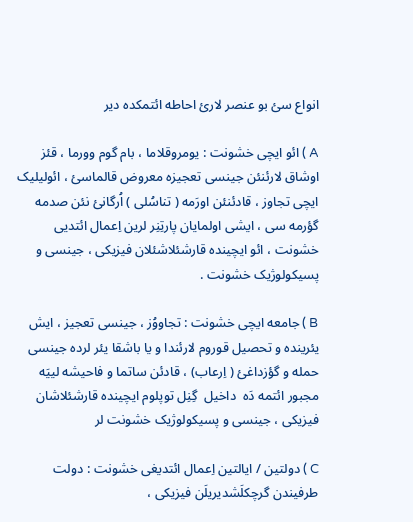انواع سئ بو عنصر لارئ احاطه ائتمکده دیر

A ) ائو ایچی خشونت : یومروقلاما ، بام گوم وورما ، قئز اوشاق لارئنئن جینسی تعجیزه معروض قالماسئ ، ائولیلیک ایچی تجاوز ، قادئنئن اورَمه ( تناسُلی ) اُرگانئ نئن صدمه گؤرمه سی ، ایشی اولمایان پارتِنِر لرین اِعمال ائتدیی خشونت ، ائو ایچینده قارشئلاشئلان فیزیکی ، جینسی و پسیکولوژیک خشونت .

B ) جامعه ایچی خشونت : تجاووُز ، جینسی تعجیز ، ایش یئرینده و تحصیل قوروم لارئندا و یا باشقا یئر لرده جینسی حمله و گؤزداغئ ( اِرعاب) ، قادئن ساتما و فاحیشه لییَه مجبور ائتمه دَه  داخیل  گِنِل توپلوم ایچینده قارشئلاشان فیزیکی ، جینسی و پسیکولوژیک خشونت لر

C ) دولتین / ایالتین اِعمال ائتدیغی خشونت : دولت طرفیندن گرچکلَشدیریلَن فیزیکی ،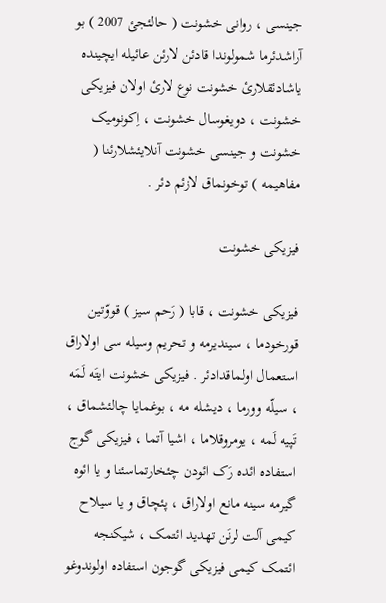جینسی ، روانی خشونت ( حالئجئ 2007 ) بو آراشدئرما شمولوندا قادئن لارئن عائیله ایچینده یاشادئقلارئ خشونت نوع لارئ اولان فیزیکی خشونت ، دویغوسال خشونت ، اِکونومیک خشونت و جینسی خشونت آنلایئشلارئنا ( مفاهیمه ) توخونماق لازئم دئر .

فیزیکی خشونت

فیزیکی خشونت ، قابا ( رَحم سیز ) قووّتین قورخودما ، سیندیرمه و تحریم وسیله سی اولاراق استعمال اولماقدادئر . فیزیکی خشونت ایتَه لَمَه ، سیلّه وورما ، دیشله مه ، بوغمایا چالئشماق ، تَپیه لَمه ، یومروقلاما ، اشیا آتما ، فیزیکی گوج استفاده ائده رَک ائودن چئخارتماسئنا و یا ائوه گیرمه سینه مانع اولاراق ، پئچاق و یا سیلاح کیمی آلت لرنَن تهدید ائتمک ، شیکنجه ائتمک کیمی فیزیکی گوجون استفاده اولوندوغو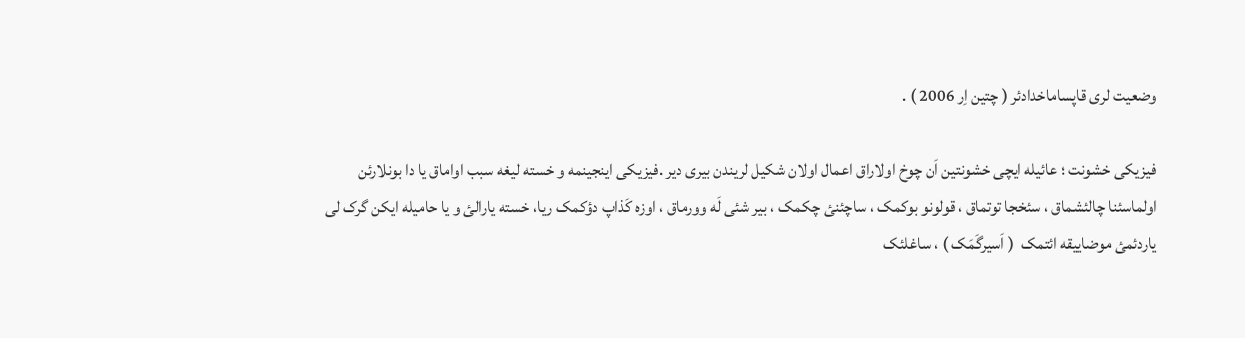وضعیت لری قاپساماخدادئر ( چتین اِر 2006 ) .

فیزیکی خشونت ؛ عائیله ایچی خشونتین اَن چوخ اولاراق اعمال اولان شکیل لریندن بیری دیر .فیزیکی اینجینمه و خسته لیغه سبب اواماق یا دا بونلارئن اولماسئنا چالئشماق ، سئخجا توتماق ، قولونو بوکمک ، ساچئنئ چکمک ، بیر شئی لَه وورماق ، اوزه کَذاپ دؤکمک ریا، خسته یارالئ و یا حامیله ایکن گرک لی یاردئمئ موضاییقه ائتمک  ( اَسیرگَمَک ) ، ساغلئک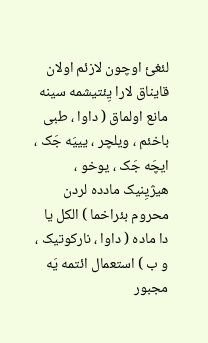لئغئ اوچون لازئم اولان قایناق لارا یِئتیشمه سینه مانع اولماق ( داوا ، طبی باخئم ، ویلچر ، یییَه جَک ، ایچَه جَک ، یوخو ، هیژیِنیک مادده لردن محروم بئراخما ) الکل یا دا ماده ( داوا ، نارکوتیک ، و ب ) استعمال ائتمه یَه مجبور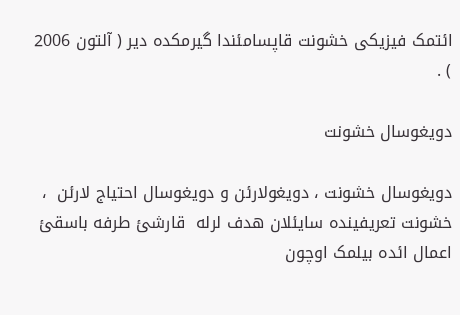ائتمک فیزیکی خشونت قاپسامئندا گیرمکده دیر ( آلتون 2006 ) .

دویغوسال خشونت

دویغوسال خشونت ، دویغولارئن و دویغوسال احتیاج لارئن  ، خشونت تعریفینده سایئلان هدف لرله  قارشئ طرفه باسقئ اعمال ائده بیلمک اوچون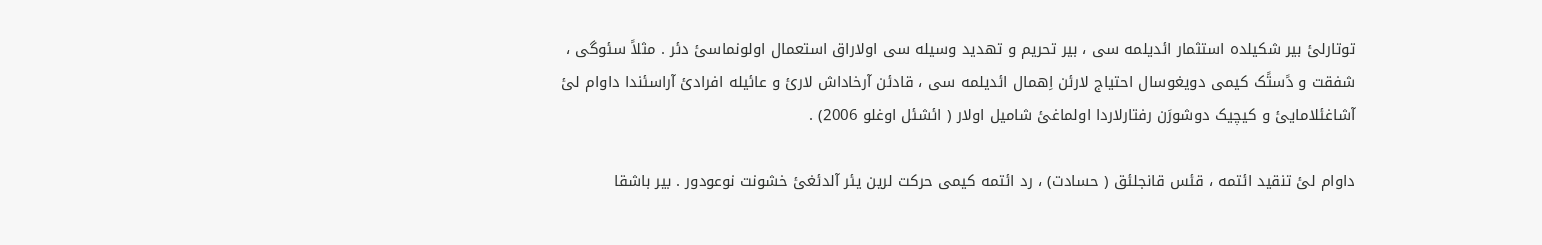توتارلئ بیر شکیلده استثمار ائدیلمه سی ، بیر تحریم و تهدید وسیله سی اولاراق استعمال اولونماسئ دئر . مثلاً سئوگی ، شفقت و دًستًک کیمی دویغوسال احتیاج لارئن اِهمال ائدیلمه سی ، قادئن آرخاداش لارئ و عائیله افرادئ آراسئندا داوام لئ آشاغئلامایئ و کیچیک دوشورَن رفتارلاردا اولماغئ شامیل اولار ( ائشئل اوغلو 2006) .

داوام لئ تنقید ائتمه ، قئس قانجلئق ( حسادت) ، رد ائتمه کیمی حرکت لرین یئر آلدئغئ خشونت نوعودور . بیر باشقا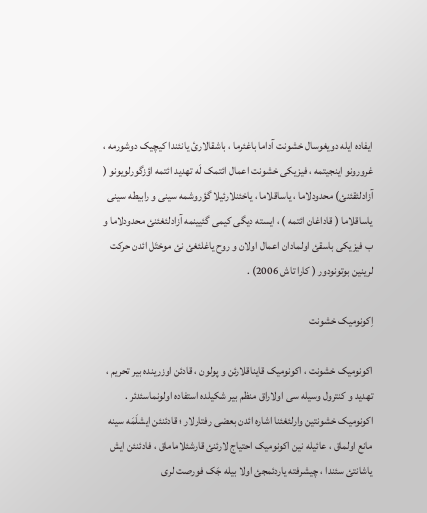ایفاده ایله دویغوسال خشونت آداما باغئرما ، باشقالارئ یانئندا کیچیک دوشورمه ، غرورونو اینجیتمه ، فیزیکی خشونت اعمال ائتمک لَه تهدید ائتمه اؤزگورلویونو ( آزادلئقئنئ) محدودلاما ، یاساقلاما ، یاخئنلارئیلا گؤروشمه سینی و رابیطه سینی یاساقلاما ( قاداغان ائتمه ) ، ایسته دیگی کیمی گئیینمه آزادلئغئنئ محدودلاما و ب فیزیکی باسقئ اولمادان اعمال اولان و روح یاغلئغئ نئ موختَل ائدن حرکت لرینین بوتونودور ( کارا تاش 2006) .

اِکونومیک خشونت

اکونومیک خشونت ، اکونومیک قایناقلارئن و پولون ، قادئن اوزرینده بیر تحریم ، تهدید و کنترول وسیله سی اولاراق منظم بیر شکیلده استفاده اولونماسئدئر . اکونومیک خشونتین وارلئغئنا اشاره ائدن بعضی رفتارلار ؛ قادئنئن ایشلَمَه سینه مانع اولماق ، عائیله نین اکونومیک احتیاج لارئنئ قارشئلاماماق ، فادئنئن ایش یاشانتئ سئندا ، چیشرفته یاردئمجئ اولا بیله جَک فورصت لری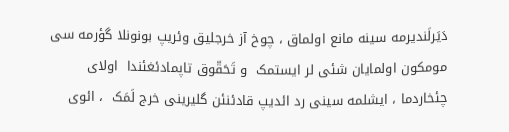دَیَرلَندیرمه سینه مانع اولماق ، چوخ آز خرجلیق وئریپ بونونلا گؤرمه سی مومکون اولمایان شئی لر ایستمک  و تَحَقّوق تاپمادئغئندا  اولای چئخاردما ، ایشلمه سینی رد ائدیپ قادئنئن گلیرینی خرج لَمَک  ، ائوی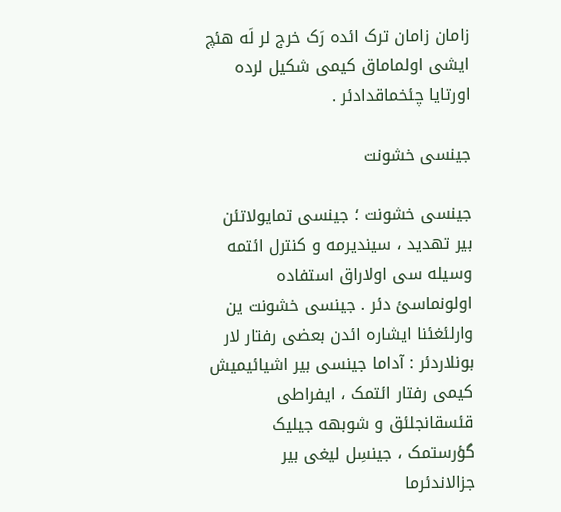زامان زامان ترک ائده رَک خرج لر لَه هئچ ایشی اولماماق کیمی شکیل لرده اورتایا چئخماقدادئر .

جینسی خشونت

جینسی خشونت ؛ جینسی تمایولاتئن بیر تهدید ، سیندیرمه و کنترل ائتمه وسیله سی اولاراق استفاده اولونماسئ دئر . جینسی خشونت ین وارلئغئنا ایشاره ائدن بعضی رفتار لار بونلاردئر : آداما جینسی بیر اشیائیمیش کیمی رفتار ائتمک ، ایفراطی قئسقانجلئق و شوبهه جیلیک گؤرستمک ، جینسِل لیغی بیر جزالاندئرما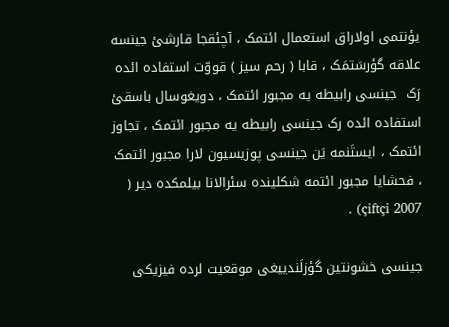یؤنتمی اولاراق استعمال ائتمک ، آچئقجا قارشئ جینسه علاقه گؤرسَتمَک ، قابا ( رحم سیز ) قووّت استفاده ائده رَک  جینسی رابیطه یه مجبور ائتمک ، دویغوسال باسقئ استفاده ائده رک جینسی رابیطه یه مجبور ائتمک ، تجاوز ائتمک ، ایستَنمه یَن جینسی پوزیسیون لارا مجبور ائتمک ، فحشایا مجبور ائتمه شکلینده سئرالانا بیلمکده دیر ( çiftçi 2007) .

جینسی خشونتین گؤزلَندییغی موقعیت لرده فیزیکی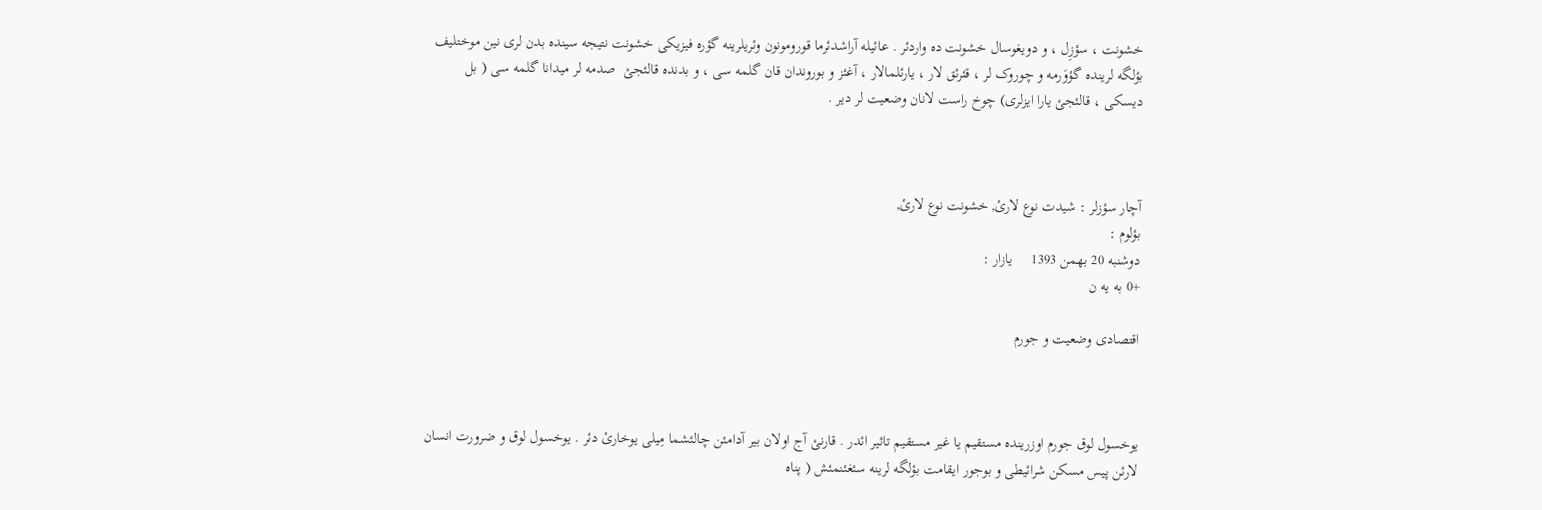خشونت ، سؤزِل ، و دویغوسال خشونت ده واردئر . عائیله آراشدئرما قورومونون وئریلرینه گؤره فیزیکی خشونت نتیجه سینده بدن لری نین موختلیف بؤلگه لرینده گؤوَرمه و چوروک لر ، قئرئق لار ، یارئلمالار ، آغئز و بوروندان قان گلمه سی ، و بدنده قالئجئ  صدمه لر میدانا گلمه سی ( بل دیسکی ، قالئجئ یارا ایزلری) چوخ راست لانان وضعیت لر دیر .



آچار سؤزلر : شیدت نوع لارئ, خشونت نوع لارئ,
بؤلوم :
دوشنبه 20 بهمن 1393     یازار :
+0 به یه ن

اقتصادی وضعیت و جورم



یوخسول لوق جورم اوزرینده مستقیم یا غیر مستقیم تاثیر ائدر . قارنئ آج اولان بیر آدامئن چالئشما مِیلی یوخارئ دئر . یوخسول لوق و ضرورت انسان لارئن پیس مسکن شرائیطی و بوجور ایقامت بؤلگه لرینه سئغئنمئش ( پناه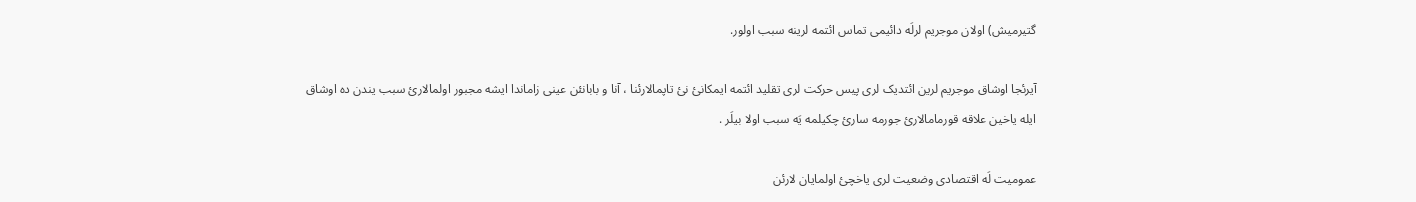گتیرمیش) اولان موجریم لرلَه دائیمی تماس ائتمه لرینه سبب اولور.

آیرئجا اوشاق موجریم لرین ائتدیک لری پیس حرکت لری تقلید ائتمه ایمکانئ نئ تاپمالارئنا ، آنا و بابانئن عینی زاماندا ایشه مجبور اولمالارئ سبب یندن ده اوشاق ایله یاخین علاقه قورمامالارئ جورمه سارئ چکیلمه یَه سبب اولا بیلَر .

عمومیت لَه اقتصادی وضعیت لری یاخچئ اولمایان لارئن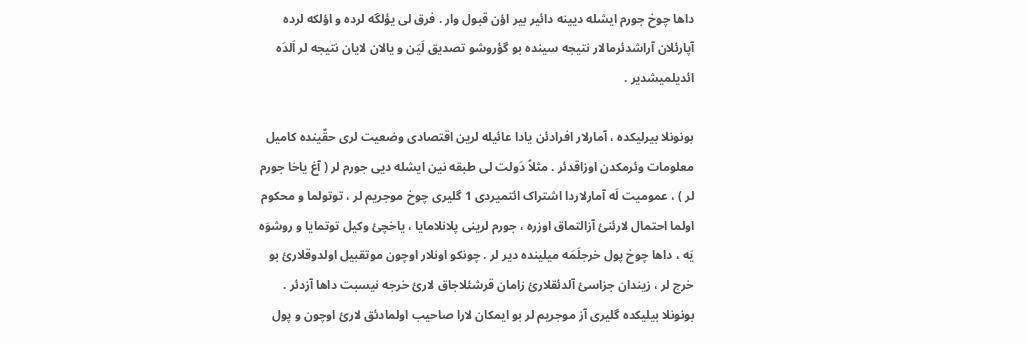داها چوخ جورم ایشله دیینه دائیر بیر اؤن قبول وار . فرق لی یؤلگه لرده و اؤلکه لرده آپارئلان آراشدئرمالار نتیجه سینده بو گؤروشو تصدیق لَیَن و یالان لایان نتیجه لر اَلدَه ائدیلمیشدیر .

بونونلا بیرلیکده ، آمارلار افرادئن یادا عائیله لرین اقتصادی وضعیت لری حقّینده کامیل معلومات وئرمکدن اوزاقدئر . مثلاً دَولت لی طبقه نین ایشله دیی جورم لر ( آغ یاخا جورم لر ) ، عمومیت لَه آمارلاردا اشتراک ائتمیردی 1 گلیری چوخ موجریم لر ، توتولما و محکوم اولما احتمال لارئنئ آزالتماق اوزره ، جورم لرینی پلانلامایا ، یاخچئ وکیل توتمایا و روشوَه یَه ، داها چوخ پول خرجلَمَه میلینده دیر لر . چونکو اونلار اوچون موتقبیل اولدوقلارئ بو خرج لر ، زیندان جزاسئ آلدئقلارئ زامان قرشئلاجاق لارئ خرجه نیسبت داها آزدئر . بونونلا بیلیکده گلیری آز موجریم لر بو ایمکان لارا صاحیب اولمادئق لارئ اوچون و پول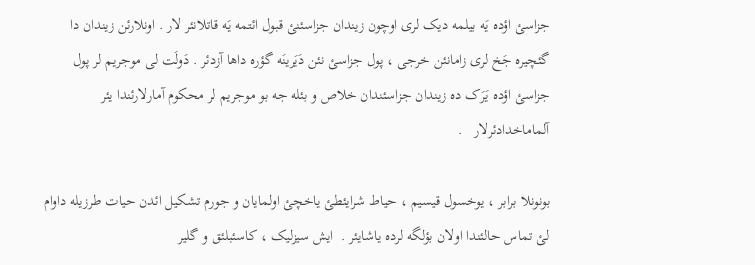جزاسئ اؤده یَه بیلمه دیک لری اوچون زیندان جزاسئنئ قبول ائتمه یَه قاتلانئر لار . اونلارئن زیندان دا گئچیره جَخ لری زامانئن خرجی ، پول جزاسئ نئن دَیَرینَه گؤره داها آزدئر . دَولَت لی موجریم لر پول جزاسئ اؤده یَرَک ده زیندان جزاسئندان خلاص و بئله جه بو موجریم لر محکوم آمارلارئندا یئر آلماماخدادئرلار   .

بونونلا برابر ، یوخسول قیسیم ، حیاط شرایئطئ یاخچئ اولمایان و جورم تشکیل ائدن حیات طرزیله داوام لئ تماس حالئندا اولان بؤلگه لرده یاشایئر .  ایش سیزلیک ، کاسئبلئق و گلیر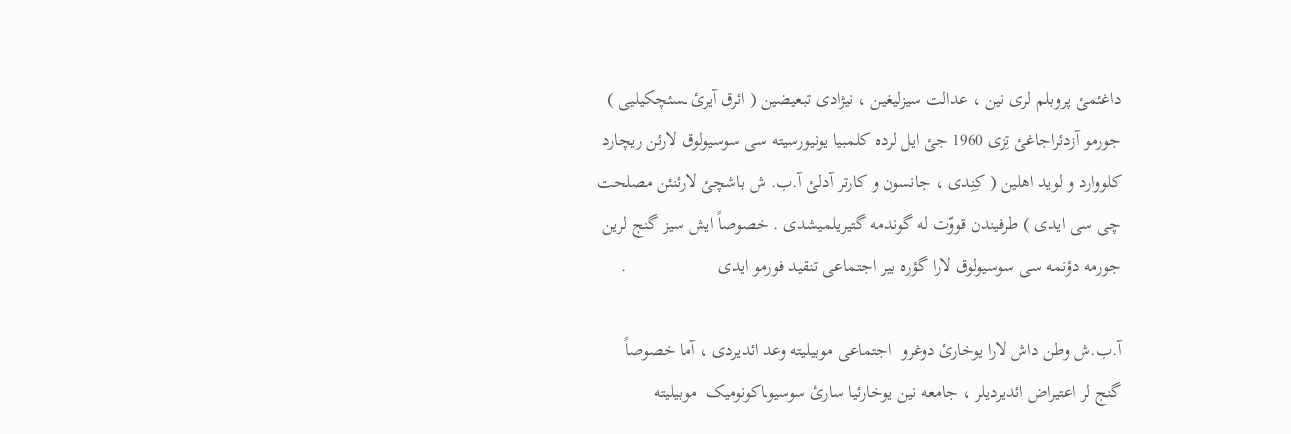داغئمئ پروبلم لری نین ، عدالت سیزلیغین ، نیژادی تبعیضین ( ائرق آیرئ ـسئچکیلیی ) جورمو آزدئراجاغئ تِزی 1960 جئ ایل لرده کلمبیا یونیورسیته سی سوسیولوق لارئن ریچارد کلووارد و لوید اهلین ( کِنِدی ، جانسون و کارتر آدلئ آ.ب. ش باشچئ لارئنئن مصلحت چی سی ایدی ) طرفیندن قووّت له گوندمه گتیریلمیشدی . خصوصاً ایش سیز گنج لرین جورمه دؤنمه سی سوسیولوق لارا گؤره بیر اجتماعی تنقید فورمو ایدی                    .

آ.ب.ش وطن داش لارا یوخارئ دوغرو  اجتماعی موبیلیته وعد ائدیردی ، آما خصوصاً گنج لر اعتیراض ائدیردیلر ، جامعه نین یوخارئیا سارئ سوسیوـاکونومیک  موبیلیته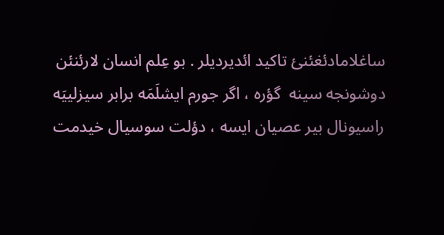ساغلامادئغئنئ تاکید ائدیردیلر . بو عِلم انسان لارئنئن دوشونجه سینه  گؤره ، اگر جورم ایشلَمَه برابر سیزلییَه راسیونال بیر عصیان ایسه ، دؤلت سوسیال خیدمت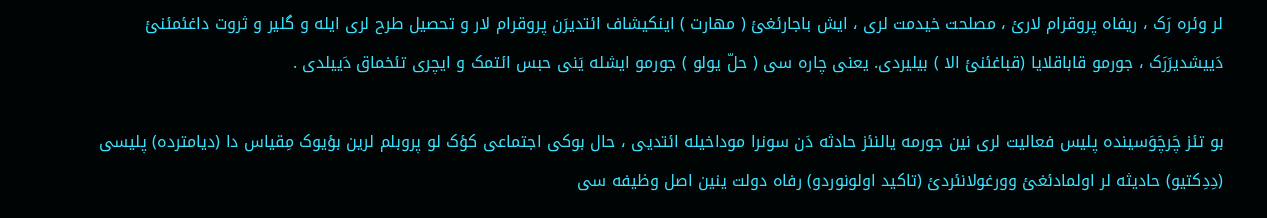لر وئره رَک ، ریفاه پروقرام لارئ ، مصلحت خیدمت لری ، ایش باجارئغئ ( مهارت ) اینکیشاف ائتدیرَن پروقرام لار و تحصیل طرح لری ایله و گلیر و ثروت داغئمئنئ دَییشدیرَرَک ، جورمو قاباقلایا (قباغئنئ الا ) بیلیردی. یعنی چاره سی ( حلّ یولو ) جورمو ایشله یَنی حبس ائتمک و ایچری تئخماق دَییلدی .

بو تئز چَرچَوَسینده پلیس فعالیت لری نین جورمه یالنئز حادثه دَن سونرا موداخیله ائتدیی ، حال بوکی اجتماعی کؤک لو پروبلم لرین بؤیوک مِقیاس دا (دیامترده) پلیسی (دِدِکتیو) حادیثه لر اولمادئغئ وورغولانئردئ (تاکید اولونوردو) رفاه دولت ینین اصل وظیفه سی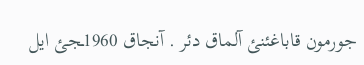جورمون قاباغئنئ آلماق دئر . آنجاق 1960ـجئ ایل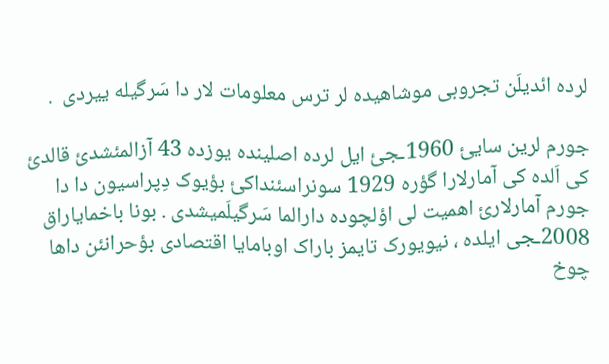لرده ائدیلَن تجروبی موشاهیده لر ترس معلومات لار دا سَرگیله ییردی  .

جورم لرین سایئ 1960ـجئ ایل لرده اصلینده یوزده 43 آزالمئشدئ قالدئ کی اَلده کی آمارلارا گؤره 1929 سونراسئنداکئ بؤیوک دِپراسیون دا دا جورم آمارلارئ اهمیت لی اؤلچوده دارالما سَرگیلَمیشدی . بونا باخمایاراق 2008ـجی ایلده ، نیویورک تایمز باراک اوبامایا اقتصادی بؤحرانئن داها چوخ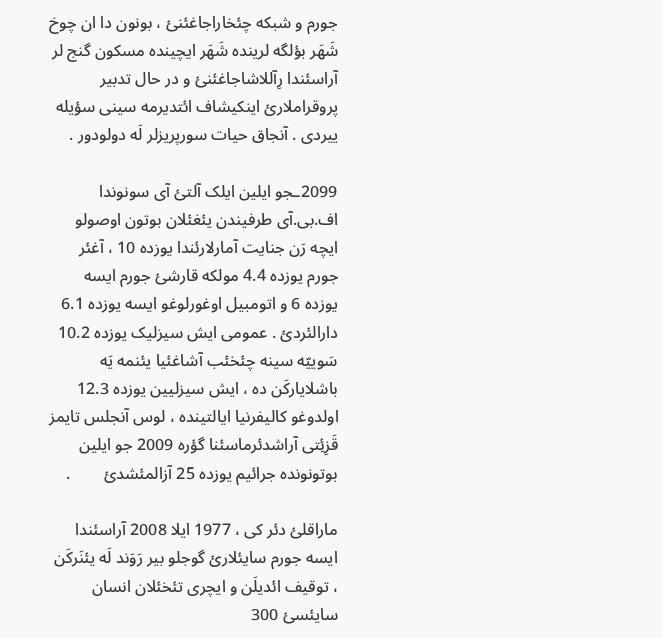جورم و شبکه چئخاراجاغئنئ ، بونون دا ان چوخ شَهَر بؤلگه لرینده شَهَر ایچینده مسکون گنج لر آراسئندا رِآللاشاجاغئنئ و در حال تدبیر پروقراملارئ اینکیشاف ائتدیرمه سینی سؤیله ییردی . آنجاق حیات سورپریزلر لَه دولودور .

2099ـجو ایلین ایلک آلتئ آی سونوندا اف.بی.آی طرفیندن یئغئلان بوتون اوصولو ایچه رَن جنایت آمارلارئندا یوزده 10 ، آغئر جورم یوزده 4.4 مولکه قارشئ جورم ایسه یوزده 6 و اتومبیل اوغورلوغو ایسه یوزده 6.1 دارالئردئ . عمومی ایش سیزلیک یوزده 10.2 سَوییّه سینه چئخئب آشاغئیا یئنمه یَه باشلایارکَن ده ، ایش سیزلیین یوزده 12.3 اولدوغو کالیفرنیا ایالتینده ، لوس آنجلس تایمز قَزِئِتی آراشدئرماسئنا گؤره 2009 جو ایلین بوتونونده جرائیم یوزده 25 آزالمئشدئ        .

ماراقلئ دئر کی ، 1977 ایلا 2008 آراسئندا ایسه جورم سایئلارئ گوجلو بیر رَوَند لَه یئنَرکَن ، توقیف ائدیلَن و ایچری تئخئلان انسان سایئسئ 300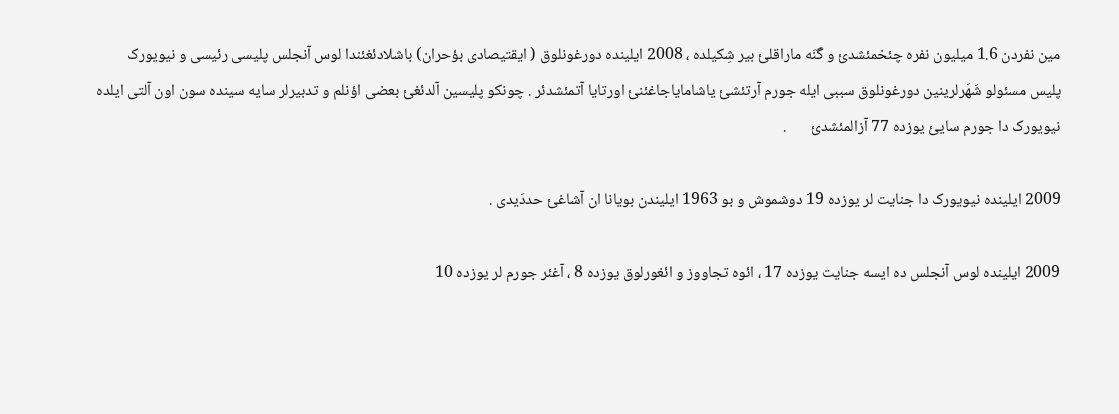مین نفردن 1.6 میلیون نفره چئخمئشدئ و گَنَه ماراقلئ بیر شِکیلده ، 2008 ایلینده دورغونلوق ( ایقتیصادی بؤحران) باشلادئغئندا لوس آنجلس پلیسی رئیسی و نیویورک پلیس مسئولو شَهَرلرینین دورغونلوق سببی ایله جورم آرتئشئ یاشامایاجاغئنئ اورتایا آتمئشدئر . چونکو پلیسین آلدئغئ بعضی اؤنلم و تدبیرلر سایه سینده سون اون آلتی ایلده نیویورک دا جورم سایئ یوزده 77 آزالمئشدئ       .

2009 ایلینده نیویورک دا جنایت لر یوزده 19 دوشموش و بو 1963 ایلیندن بویانا ان آشاغئ حددَیدی .

2009 ایلینده لوس آنجلس ده ایسه جنایت یوزده 17 ، ائوه تجاووز و ائغورلوق یوزده 8 ، آغئر جورم لر یوزده 10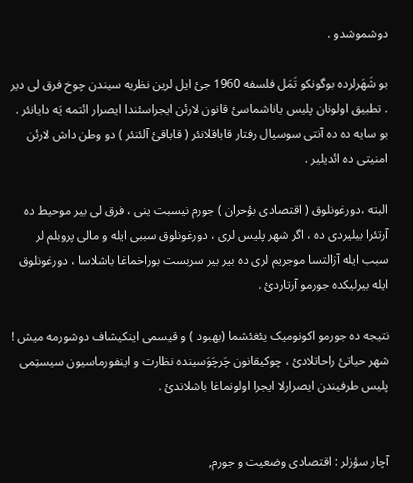دوشموشدو .

بو شَهَرلرده بوگونکو تَمَل فلسفه 1960 جئ ایل لرین نظریه سیندن چوخ فرق لی دیر . تطبیق اولونان پلیس یاناشماسئ قانون لارئن ایجراسئندا ایصرار ائتمه یَه دایانئر . بو سایه ده ده آنتی سوسیال رفتار قاباقلانئر ( قاباقئ آلئنئر ) دو وطن داش لارئن امنیتی ده ائدیلیر .

البته ،دورغونلوق ( اقتصادی بؤحران ) جورم نیسبت ینی ، فرق لی بیر موحیط ده آرتئرا بیلیردی ده ، اگر شهر پلیس لری ، دورغونلوق سببی ایله و مالی پروبلم لر سبب ایله آزالتسا موجریم لری ده بیر بیر سربست بوراخماغا باشلاسا ، دورغونلوق ایله بیرلیکده جورمو آرتاردئ .

نتیجه ده جورمو اکونومیک یئغئشما (بهبود ) و قیسمی اینکیشاف دوشورمه میش ! شهر حیاتئ راحاتلادئ ، چوکیقانون چَرچَوَسینده نظارت و اینفورماسیون سیستِمی پلیس طرفیندن ایصرارلا ایجرا اولونماغا باشلاندئ .


آچار سؤزلر : اقتصادی وضعیت و جورم,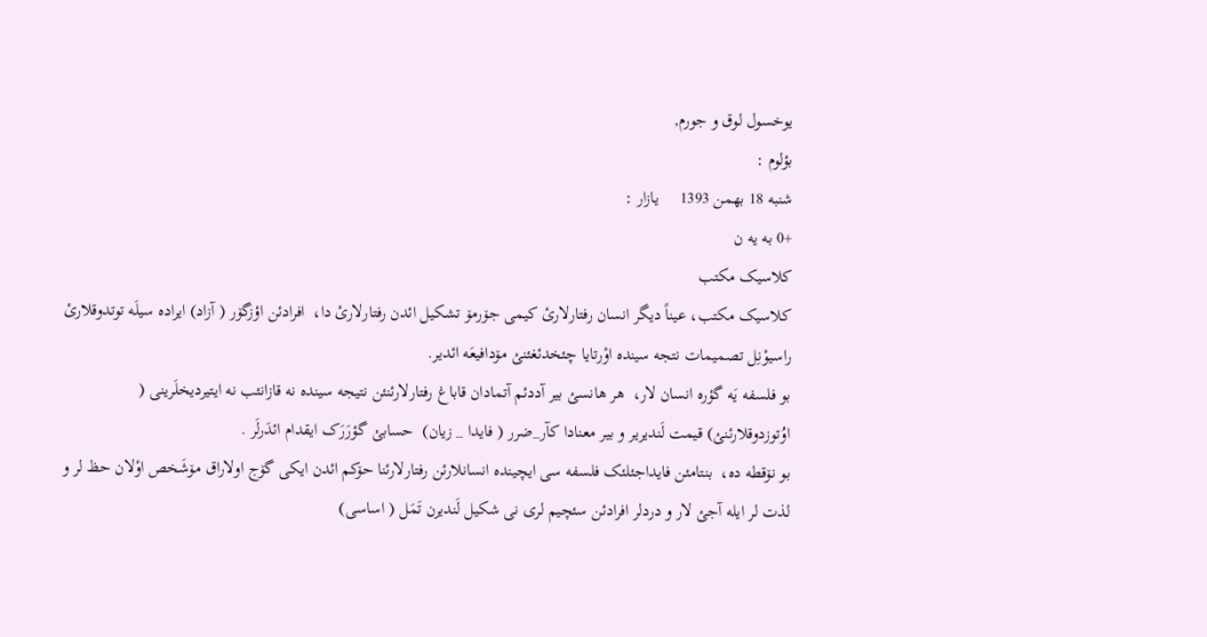یوخسول لوق و جورم,
بؤلوم :
شنبه 18 بهمن 1393     یازار :
+0 به یه ن
کلاسیک مکتب
کلاسیک مکتب، عیناً دیگر انسان رفتارلارئ کیمی جۆرمۆ تشکیل ائدن رفتارلارئ دا،  افرادئن اؤزگۆر ( آزاد) ایراده سیلَه توتدوقلارئ راسیوْنِل تصمیمات نتجه سینده اوْرتایا چئخدئغئنئ مۆدافیعَه ائدیر.
بو فلسفه یَه گؤره انسان لار،  هر هانسئ بیر آددئم آتمادان قاباغ رفتارلارئنئن نتیجه سینده نه قازانئب نه ایتیردیخلَرینی ( اوُتوزدوقلارئنئ) قیمت لَندیریر و بیر معنادا کآر_ضرر ( فایدا _ زیان)  حسابئ گؤرَرَک ایقدام ائدَرلَر .
بو نۆقطه ده،  بنتامئن فایداجئلئک فلسفه سی ایچینده انسانلارئن رفتارلارئنا حۆکم ائدن ایکی گۆج اولاراق مۆشَخص اوْلان حظ لر و لذت لر ایله آجئ لار و دردلر افرادئن سئچیم لری نی شکیل لَندیرن تَمَل ( اساسی)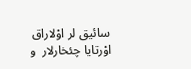سائیق لر اوْلاراق اوْرتایا چئخارلار  و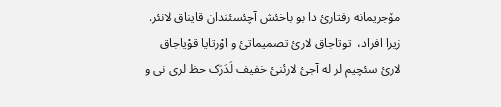مۆجریمانه رفتارئ دا بو باخئش آچئسئندان قایناق لانئر. زیرا افراد،  توتاجاق لارئ تصمیماتئ و اوْرتایا قوْیاجاق لارئ سئچیم لر له آجئ لارئنئ خفیف لَدَرَک حظ لری نی و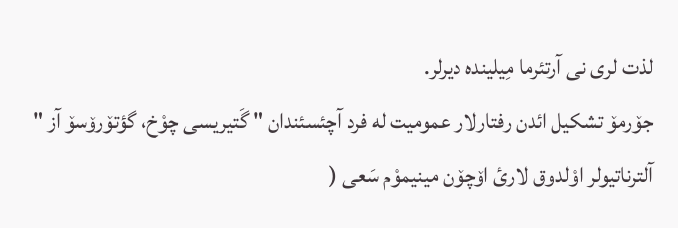لذت لری نی آرتئرما مِیلینده دیرلر.
جۆرمۆ تشکیل ائدن رفتارلار عمومیت له فرد آچئسئندان " گَتیریسی چوْخ، گؤتۆرۆسۆ آز " آلترناتیولر اوْلدوق لارئ اۆچۆن مینیموْم سَعی (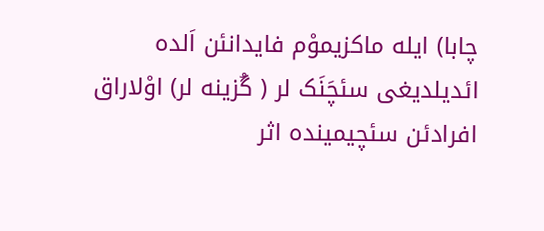چابا) ایله ماکزیموْم فایدانئن اَلده ائدیلدیغی سئچَنَک لر ( گُزینه لر) اوْلاراق افرادئن سئچیمینده اثر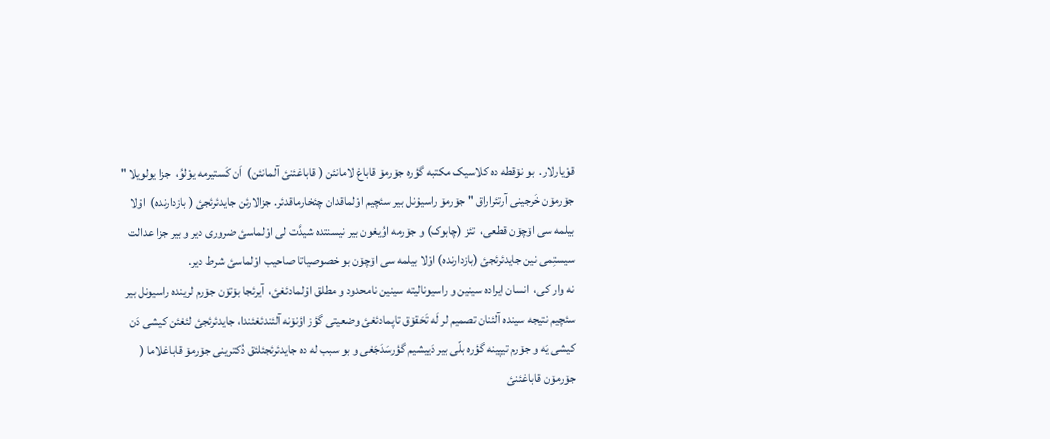قوْیارلار.  بو نۆقطه ده کلاسیک مکتبه گؤره جۆرمۆ قاباغ لامانئن ( قاباغئنئ آلمانئن)  اَن کَستیرمه یوْلوُ،  جزا یولویلا " جۆرمۆن خَرجینی آرتئراراق " جۆرمۆ راسیوْنل بیر سئچیم اوْلماقدان چئخارماقدئر. جزالارئن جایدئرئجئ ( بازدارنده)  اوْلا بیلمه سی اۆچۆن قطعی،  تئز (چابوک) و جۆرمه اوُیغون بیر نیسنتده شیدَّت لی اوْلماسئ ضروری دیر و بیر جزا عدالت سیستِمی نین جایدئرئجئ (بازدارنده) اوْلا بیلمه سی اۆچۆن بو خصوصیاتا صاحیب اوْلماسئ شرط دیر.
نه وار کی،  انسان ایراده سینین و راسیونالیته سینین نامحدود و مطلق اوْلمادئغئ،  آیرئجا بۆتۆن جۆرم لرینده راسیونل بیر سئچیم نتیجه سینده آلئنان تصمیم لر لَه تَحَقۆق تاپمادئغئ وضعیتی گؤز اؤنۆنه آلئندئغئندا، جایدئرئجئ لئغئن کیشی دَن کیشی یَه و جۆرم تیپینه گؤره بلّی بیر دَییشیم گؤرسَدَجَغی و بو سبب له ده جایدئرئجئلئق دُکترینی جۆرمۆ قاباغلاما ( جۆرمۆن قاباغئنئ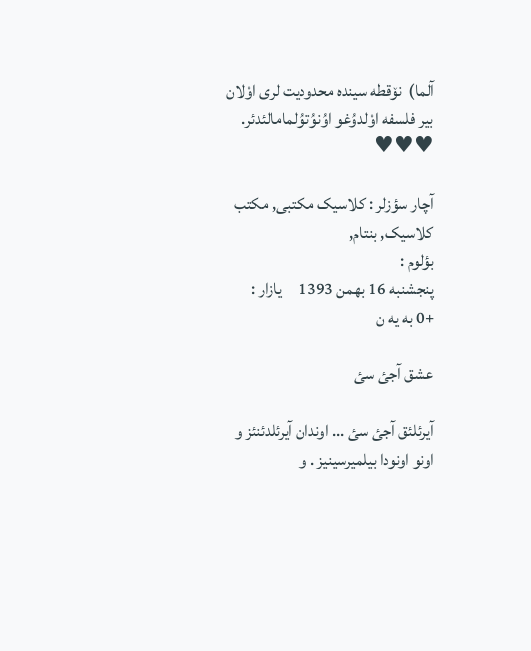آلما)  نۆقطه سینده محدودیت لری اوْلان بیر فلسفه اوْلدوُغو اوُنوُتوُلمامالئدئر. ♥♥♥

آچار سؤزلر : کلاسیک مکتبی, مکتب کلاسیک, بنتام,
بؤلوم :
پنجشنبه 16 بهمن 1393     یازار :
+0 به یه ن

عشق آجئ سئ

آیرئلئق آجئ سئ ... اوندان آیرئلدئنئز و اونو اونودا بیلمیرسینیز . و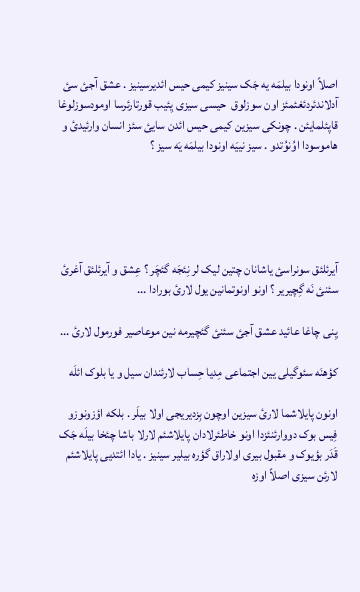اصلاً اونودا بیلمَه یه جَک سینیز کیمی حیس ائدیرسینیز . عشق آجئ سئ آدلاندئردئغئمئز اون سوزلوق  حیسی سیزی یِئیب قورتارئرسا اومودسوزلوغا قاپئلمایئن . چونکی سیزین کیمی حیس ائدن سایئ سئز انسان وارئیدئ و هاموسودا اوُنوُتدو . سیز نییَه اونودا بیلمَه یَه سیز ؟





آیرئلئق سونراسئ یاشانان چتین لیک لر نِئجَه گئچَر ؟ عِشق و آیرئلئق آغرئ سئنئ نَه گِچیریر ؟ اونو اونوتمانین یول لارئ بورادا ...

یِنی چاغا عائید عشق آجئ سئنئ گئچیرمه نین موعاصیر فورمول لارئ ...

کؤهنَه سئوگیلی یین اجتماعی مِدیا حِساب لارئندان سیل و یا بلوک ائلَه

اونون پایلاشما لارئ سیزین اوچون بِزدیریجی اولا بیلَر . بلکه اؤزونوزو فِیس بوک دووارئنئزدا اونو خاطئرلادان پایلاشئم لارلا باشا چئخا بیلَه جَک قَدَر بؤیوک و مقبول بیری اولاراق گؤره بیلیر سینیز . یادا ائتدیی پایلاشئم لارئن سیزی اصلاً اوزه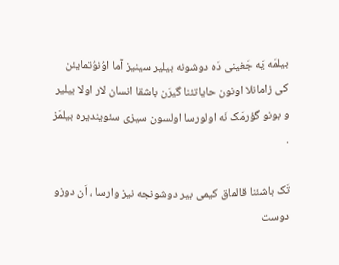بیلمَه یَه جَغینی دَه دوشونه بیلیر سینیز آما اوُنوُتمایئن کی زامانلا اونون حایاتئنا گیرَن باشقا انسان لار اولا بیلیر و بونو گؤرمَک نَه اولورسا اولسون سیزی سئویندیره بیلمَز .

تَک باشئنا قالماق کیمی بیر دوشونجه نیز وارسا ، اَن دوزو دوست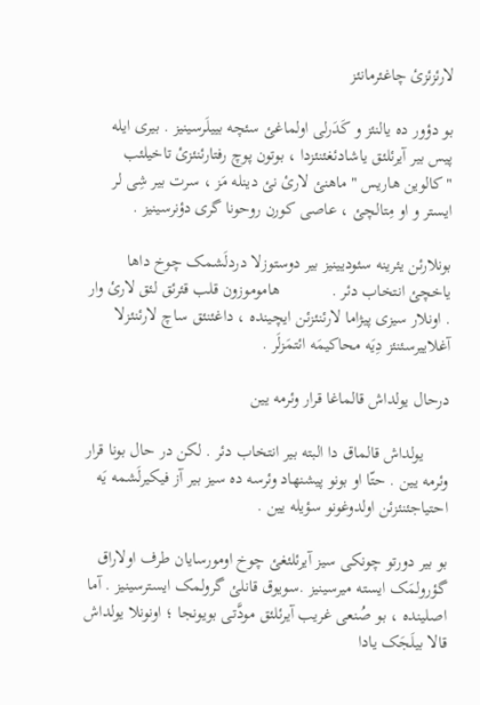لارئزئزئ چاغئرمانئز

بو دؤور ده یالنئز و کَدَرلی اولماغئ سئچه بییلَرسینیز . بیری ایله پیس بیر آیرئلئق یاشادئغئنئزدا ، بوتون پوچ رفتارئنئزئ تاخیلئب "کالوین هاریس " ماهنئ لارئ نئ دینله مَز ، سرت بیر شِی لر ایستر و او مِتالچئ ، عاصی کورن روحونا گری دؤنرسینیز .

بونلارئن یئرینه سئودیینیز بیر دوستوزلا دردلَشمک چوخ داها یاخچئ انتخاب دئر .            هاموموزون قلب قئرئق لئق لارئ وار . اونلار سیزی پیژاما لارئنئزئن ایچینده ، داغئنئق ساچ لارئنئزلا آغلاییرسئنئز دِیَه محاکیمَه ائتمَزلَر .

درحال یولداش قالماغا قرار وئرمه یین

      یولداش قالماق دا البته بیر انتخاب دئر . لکن در حال بونا قرار وئرمه یین . حتّا او بونو پیشنهاد وئرسه ده سیز بیر آز فیکیرلَشمه یَه احتیاجئنئزئن اولدوغونو سؤیله یین .

بو بیر دورتو چونکی سیز آیرئلئغئ چوخ اومورسایان طرف اولاراق گؤرولمَک ایسته میرسینیز .سویوق قانلئ گرولمک ایسترسینیز . آما اصلینده ، بو صُنعی غریب آیرئلئق مودَّتی بویونجا ؛ اونونلا یولداش قالا بیلَجَک یادا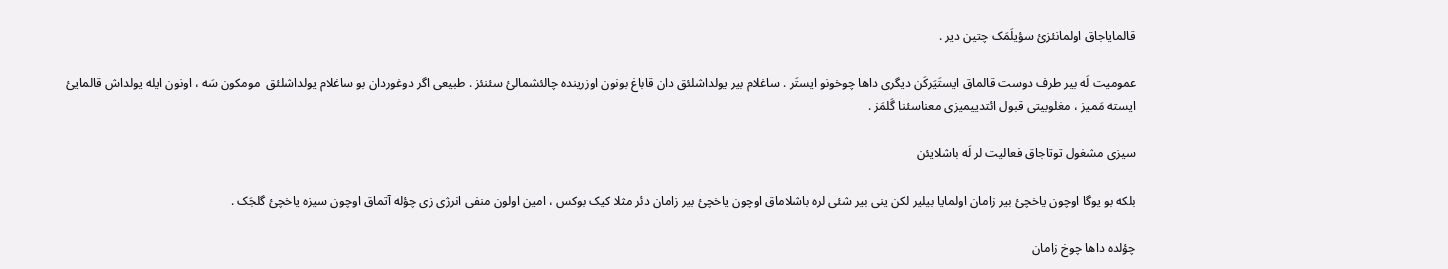قالمایاجاق اولمانئزئ سؤیلَمَک چتین دیر .

عمومیت لَه بیر طرف دوست قالماق ایستَیَرکَن دیگری داها چوخونو ایستَر . ساغلام بیر یولداشلئق دان قاباغ بونون اوزرینده چالئشمالئ سئنئز . طبیعی اگر دوغوردان بو ساغلام یولداشلئق  مومکون سَه ، اونون ایله یولداش قالمایئ ایسته مَمیز ، مغلوبیتی قبول ائتدییمیزی معناسئنا گَلمَز .

سیزی مشغول توتاجاق فعالیت لر لَه باشلایئن

بلکه بو یوگا اوچون یاخچئ بیر زامان اولمایا بیلیر لکن ینی بیر شئی لره باشلاماق اوچون یاخچئ بیر زامان دئر مثلا کیک بوکس ، امین اولون منفی انرژی زی چؤله آتماق اوچون سیزه یاخچئ گلجَک .

چؤلده داها چوخ زامان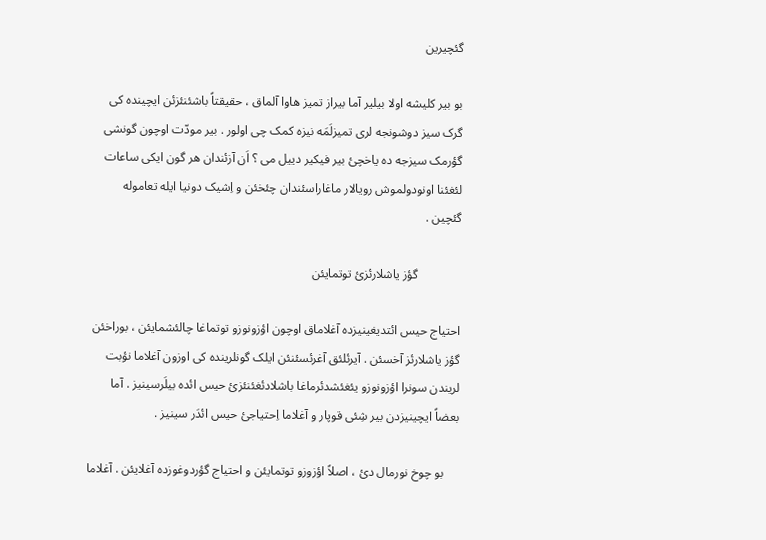گئچیرین

بو بیر کلیشه اولا بیلیر آما بیراز تمیز هاوا آلماق ، حقیقتاً باشئنئزئن ایچینده کی گرک سیز دوشونجه لری تمیزلَمَه نیزه کمک چی اولور . بیر مودّت اوچون گونشی گؤرمک سیزجه ده یاخچئ بیر فیکیر دییل می ؟ اَن آزئندان هر گون ایکی ساعات لئغئنا اونودولموش رویالار ماغاراسئندان چئخئن و اِشیک دونیا ایله تعاموله  گئچین .

              گؤز یاشلارئزئ توتمایئن

احتیاج حیس ائتدیغینیزده آغلاماق اوچون اؤزونوزو توتماغا چالئشمایئن ، بوراخئن گؤز یاشلارئز آخسئن . آیرئلئق آغرئسئنئن ایلک گونلرینده کی اوزون آغلاما نؤبت لریندن سونرا اؤزونوزو یئغئشدئرماغا باشلادئغئنئزئ حیس ائده بیلَرسینیز . آما بعضاً ایچینیزدن بیر شِئی قوپار و آغلاما اِحتیاجئ حیس ائدَر سینیز .

     بو چوخ نورمال دئ ، اصلاً اؤزوزو توتمایئن و احتیاج گؤردوغوزده آغلایئن . آغلاما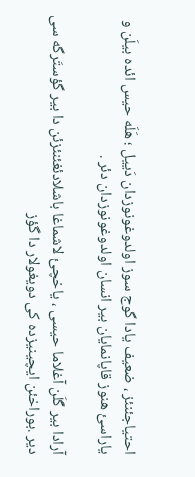احتیاجئنئز ، ضعیف یادا گوج سوز اولدوغونوزدان دَییل ؛ هَلَه حیس ائده بیلَن و یاراسئ هنوز قاپانمایان بیر انسان اولدوغونوزدان دئر .

آرادا بیر گَلَن آغلاما حیسی ، یاخچئ لاشماغا باشلادئغئنئزئن دا بیر گؤستَرگه سی دیر .بوراخئن ایچینیزده کی دویغولار دا گؤز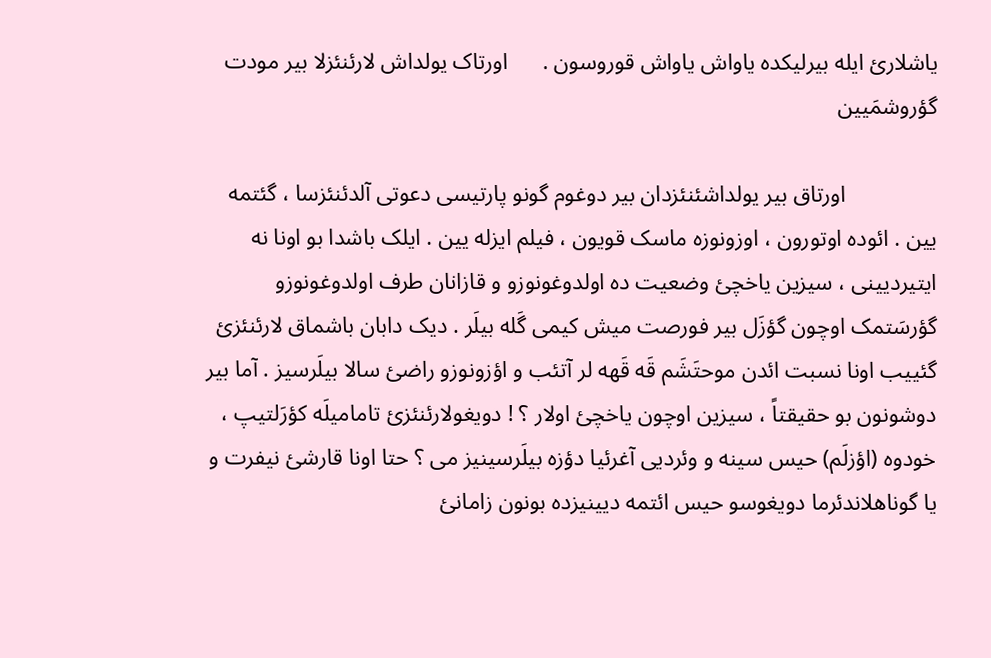یاشلارئ ایله بیرلیکده یاواش یاواش قوروسون .      اورتاک یولداش لارئنئزلا بیر مودت گؤروشمَیین

                اورتاق بیر یولداشئنئزدان بیر دوغوم گونو پارتیسی دعوتی آلدئنئزسا ، گئتمه یین . ائوده اوتورون ، اوزونوزه ماسک قویون ، فیلم ایزله یین . ایلک باشدا بو اونا نه ایتیردیینی ، سیزین یاخچئ وضعیت ده اولدوغونوزو و قازانان طرف اولدوغونوزو گؤرسَتمک اوچون گؤزَل بیر فورصت میش کیمی گَله بیلَر . دیک دابان باشماق لارئنئزئ گئییب اونا نسبت ائدن موحتَشَم قَه قَهه لر آتئب و اؤزونوزو راضئ سالا بیلَرسیز . آما بیر دوشونون بو حقیقتاً ، سیزین اوچون یاخچئ اولار ؟ ! دویغولارئنئزئ تامامیلَه کؤرَلتیپ ، خودوه (اؤزلَم) حیس سینه و وئردیی آغرئیا دؤزه بیلَرسینیز می ؟ حتا اونا قارشئ نیفرت و یا گوناهلاندئرما دویغوسو حیس ائتمه دیینیزده بونون زامانئ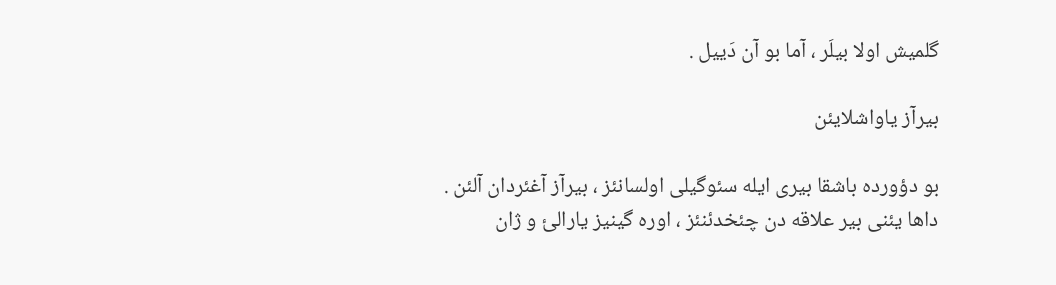گلمیش اولا بیلَر ، آما بو آن دَییل .

بیرآز یاواشلایئن

بو دؤورده باشقا بیری ایله سئوگیلی اولسانئز ، بیرآز آغئردان آلئن . داها یئنی بیر علاقه دن چئخدئنئز ، اوره گینیز یارالئ و ژان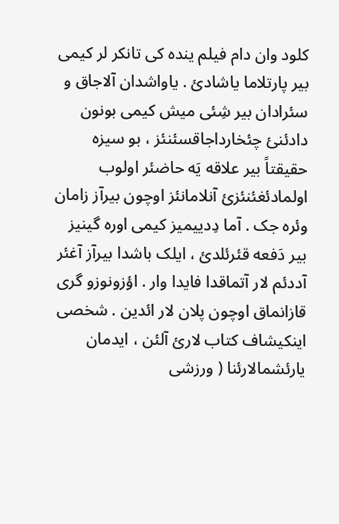کلود وان دام فیلم ینده کی تانکر لر کیمی بیر پارتلاما یاشادئ . یاواشدان آلاجاق و سئرادان بیر شِئی میش کیمی بونون دادئنئ چئخارداجاقسئنئز ، بو سیزه حقیقتاً بیر علاقه یَه حاضئر اولوب اولمادئغئنئزئ آنلامانئز اوچون بیرآز زامان وئره جک . آما دِدییمیز کیمی اوره گینیز بیر دَفعه قئرئلدئ ، ایلک باشدا بیرآز آغئر آددئم لار آتماقدا فایدا وار . اؤزونوزو گری قازانماق اوچون پلان لار ائدین . شخصی اینکیشاف کتاب لارئ آلئن ، ایدمان یارئشمالارئنا ( ورزشی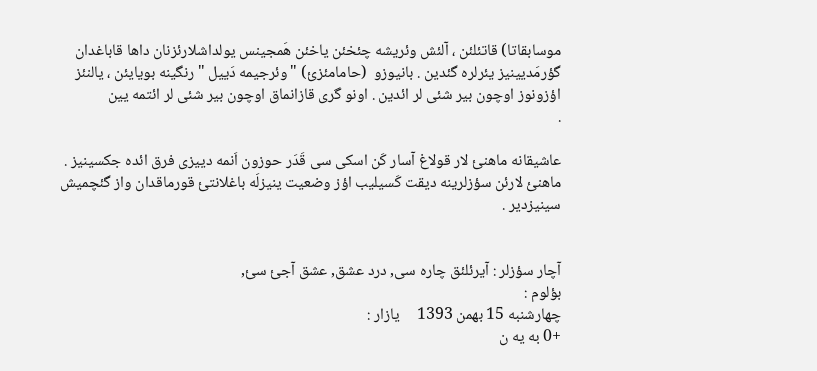موسابقاتا) قاتئلئن ، آلئش وئریشه چئخئن یاخئن هَمجینس یولداشلارئزنان داها قاباغدان گؤرمَدیینیز یئرلره گئدین . بانیوزو  (حامامئزئ) "وئرجیمه دَییل " رنگینه بویایئن ، یالنئز اؤزونوز اوچون بیر شئی لر ائدین . اونو گری قازانماق اوچون بیر شئی لر ائتمه یین                                                .

عاشیقانه ماهنئ لار قولاغ آسار کَن اسکی سی قَدَر حوزون اَنمه دییزی فرق ائده جکسینیز . ماهنئ لارئن سؤزلرینه دیقت کَسیلیب اؤز وضعیت ینیزلَه باغلانتئ قورماقدان واز گئچمیش سینیزدیر .


آچار سؤزلر : آیرئلئق چاره سی, درد عشق, عشق آجئ سئ,
بؤلوم :
چهارشنبه 15 بهمن 1393     یازار :
+0 به یه ن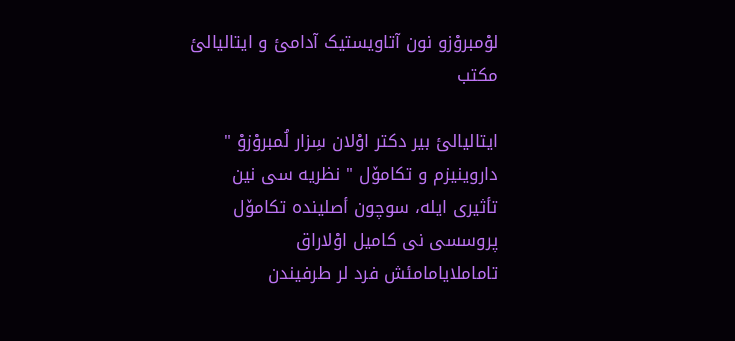لوْمبروْزو نون آتاویستیک آدامئ و ایتالیالئ مکتب

ایتالیالئ بیر دکتر اوْلان سِزار لُمبروْزوْ " داروینیزم و تکامۆل " نظریه سی نین تأثیری ایله، سوچون أصلینده تکامۆل پروسسی نی کامیل اوْلاراق تاماملایامامئش فرد لر طرفیندن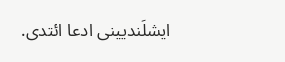ایشلَندیینی ادعا ائتدی.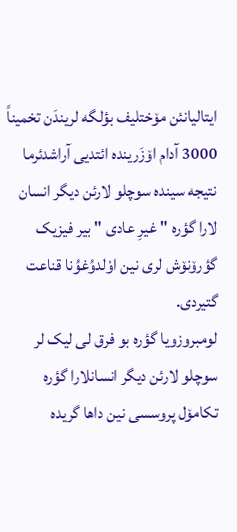ایتالیانئن مۆختلیف بؤلگه لریندَن تخمیناً 3000 آدام اۆزَرینده ائتدیی آراشدئرما نتیجه سینده سوچلو لارئن دیگر انسان لارا گؤره " غیرِ عادی " بیر فیزیک گؤرۆنۆش لری نین اوْلدوُغوُنا قناعت گتیردی.
لومبروزویا گؤره بو فرق لی لیک لر سوچلو لارئن دیگر انسانلارا گؤره تکامۆل پروسسی نین داها گریده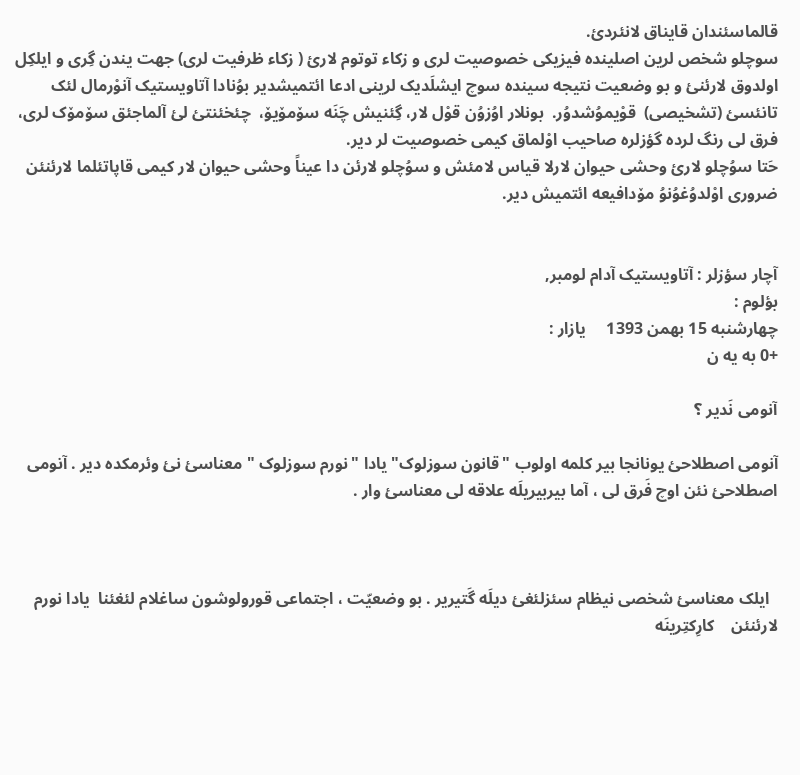قالماسئندان قایناق لانئردئ.
سوچلو شخص لرین اصلینده فیزیکی خصوصیت لری و زکاء توتوم لارئ ( زکاء ظرفیت لری) جهت یندن گِری و ایلکِل اولدوق لارئنئ و بو وضعیت نتیجه سینده سوچ ایشلَدیک لرینی ادعا ائتمیشدیر بوُنادا آتاویستیک آنوْرمال لئک تانئسئ (تشخیصی)  قوْیموُشدوُر.  بونلار اوُزوُن قوْل لار، گِئنیش چَنَه سۆمۆیۆ،  چئخئنتئ لئ آلماجئق سۆمۆک لری،  فرق لی رنگ لرده گؤزلره صاحیب اوْلماق کیمی خصوصیت لر دیر.
حَتا سوُچلو لارئ وحشی حیوان لارلا قیاس لامئش و سوُچلو لارئن دا عیناً وحشی حیوان لار کیمی قاپاتئلما لارئنئن ضروری اوْلدوُغوُنوُ مۆدافیعه ائتمیش دیر.


آچار سؤزلر : آتاویستیک آدام لومبر,
بؤلوم :
چهارشنبه 15 بهمن 1393     یازار :
+0 به یه ن

آنومی نَدیر ؟

آنومی اصطلاحئ یونانجا بیر کلمه اولوب "قانون سوزلوک" یادا "نورم سوزلوک " معناسئ نئ وئرمکده دیر . آنومی اصطلاحئ نئن اوچ فَرق لی ، آما بیربیریلَه علاقه لی معناسئ وار .



  ایلک معناسئ شخصی نیظام سئزلئغئ دیلَه گَتیریر . بو وضعیّت ، اجتماعی قورولوشون ساغلام لئغئنا  یادا نورم لارئنئن    کارِکتِرینَه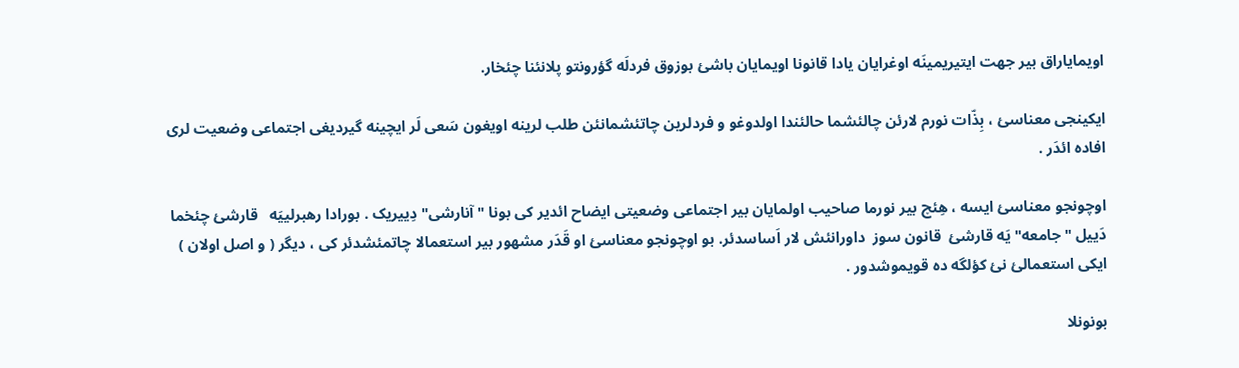اویمایاراق بیر جهت ایتیریمینَه اوغرایان یادا قانونا اویمایان باشئ بوزوق فردلَه گؤرونتو پلانئنا چئخار.

ایکینجی معناسئ ، بِذّات نورم لارئن چالئشما حالئندا اولدوغو و فردلرین چاتئشمانئن طلب لرینه اویغون سَعی لَر ایچینه گیردیغی اجتماعی وضعیت لری افاده ائدَر .

اوچونجو معناسئ ایسه ، هِئچ بیر نورما صاحیب اولمایان بیر اجتماعی وضعیتی ایضاح ائدیر کی بونا "آنارشی" دِییریک . بورادا رهبرلییَه   قارشئ چئخما دَییل "جامعه"یَه قارشئ  قانون سوز  داورانئش لار اَساسدئر. بو اوچونجو معناسئ او قَدَر مشهور بیر استعمالا چاتمئشدئر کی ، دیگر ( و اصل اولان ) ایکی استعمالئ نئ کؤلگه ده قویموشدور .

بونونلا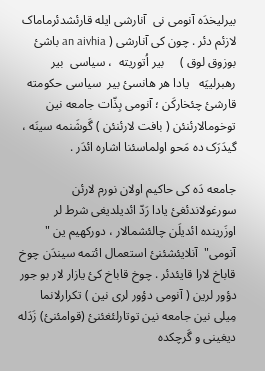بیرلیخدَه آنومی نی  آنارشی ایله قارئشدئرماماک لازئم دئر . چون کی آنارشی ( an aivhia باشئ بوزوق لوق )     بیر اُتوریته  ، سیاسی  بیر رهبرلییَه   یادا هر هانسئ بیر  سیاسی حکومته  قارشئ چئخارکَن ؛ آنومی بِذّات جامعه نین توخومالارئنئن ( بافت لارئنئن ) گَوشَنمه سینَه ، گیدَرَک ده مَحو اولماسئنا اشاره ائدَر .

جامعه دَه کی حاکیم اولان نورم لارئن سورغولاندئغئ یادا رَدّ ائدیلدیغی شرط لر اوزَرینده ائدیلَن چالئشمالار ، دورکهیم ین " آنومی"  آنلایئشئنئ استعمال ائتمه سیندَن چوخ قاباخ لارا قایئدئر . چوخ قاباخ کئ یازار لار بو جور دؤور لرین ( آنومی دؤور لری نین ) تکرارلانما مِیلی نین جامعه نین توتارلئغئنئ (قوامئنئ) زَدَله دیغینی و گَرچکده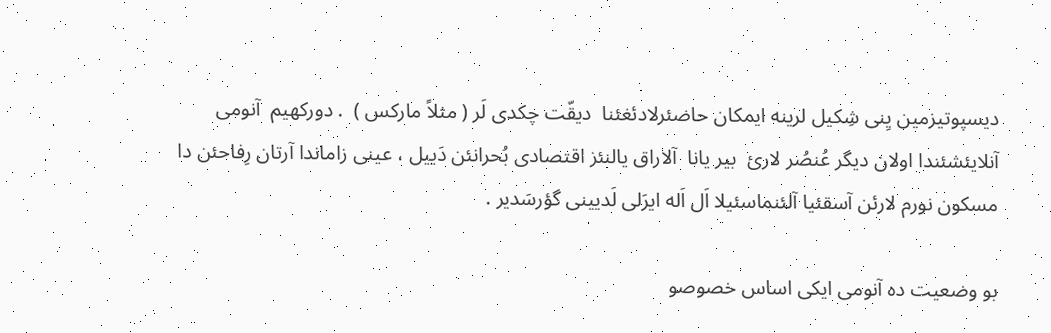دیسپوتیزمین یِنی شِکیل لرینه ایمکان حاضئرلادئغئنا  دیقّت چکدی لَر ( مثلاً مارکس )  . دورکهیم  آنومی آنلایئشئندا اولان دیگر عُنصُر لارئ  بیر یانا  آلاراق یالنئز اقتصادی بُحرانئن دَییل ، عینی زاماندا آرتان رِفاحئن دا مسکون نورم لارئن آسقئیا آلئنماسئیلا اَل اَله ایرَلی لَدیینی گؤرسَدیر .

بو وضعیت ده آنومی ایکی اساس خصوصو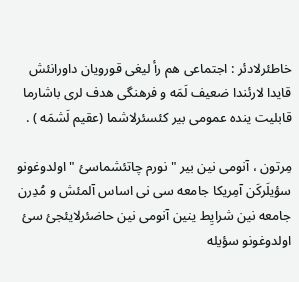خاطئرلادئر : اجتماعی هم رأ لیغی قورویان داورانئش قایدا لارئندا ضعیف لَمَه و فرهنگی هدف لری باشارما قابلیت ینده عمومی بیر کئسئرلاشما (عقیم لَشمَه ) .

مِرتون ، آنومی نین بیر " نورم چاتئشماسئ " اولدوغونو سؤیلَرکَن آمِریکا جامعه سی نی اساس آلمئش و مُدِرن جامعه نین شرایِط ینین آنومی نین حاضئرلایئجئ سئ اولدوغونو سؤیله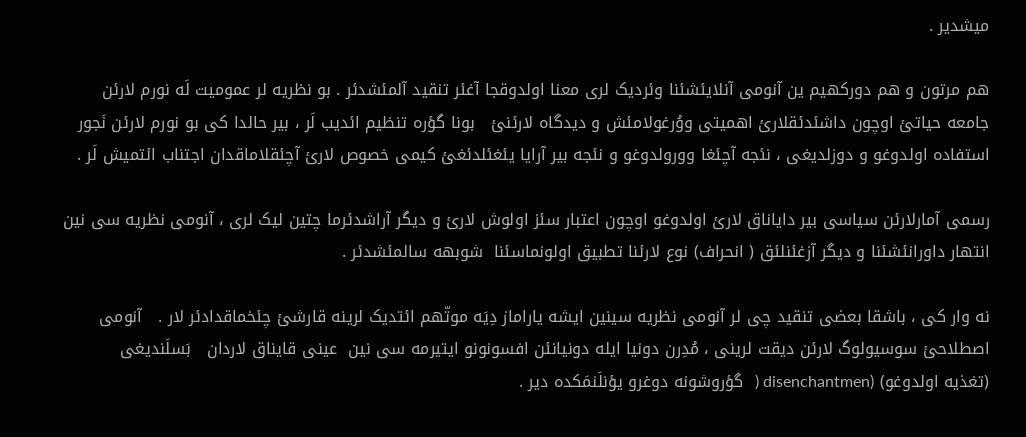میشدیر .

هم مرتون و هم دورکهیم ین آنومی آنلایئشئنا وئردیک لری معنا اولدوقجا آغئر تنقید آلمئشدئر . بو نظریه لر عمومیت لَه نورم لارئن جامعه حیاتئ اوچون داشئدئقلارئ اهمیتی ووُرغولامئش و دیدگاه لارئنئ   بونا گؤره تنظیم ائدیب لَر ، بیر حالدا کی بو نورم لارئن نَجور استفاده اولدوغو و دوزلدیغی ، نئجه آچئغا وورولدوغو و نئجه بیر آرایا یئغئلدئغئ کیمی خصوص لارئ آچئقلاماقدان اجتناب ائتمیش لَر .

رسمی آمارلارئن سیاسی بیر دایاناق لارئ اولدوغو اوچون اعتبار سئز اولوش لارئ و دیگر آراشدئرما چتین لیک لری ، آنومی نظریه سی نین انتهار داورانئشئنا و دیگر آزغئنلئق ( انحراف) نوع لارئنا تطبیق اولونماسئنا  شوبهه سالمئشدئر .

نه وار کی ، باشقا بعضی تنقید چی لر آنومی نظریه سینین ایشه یاراماز دِیَه موتّهم ائتدیک لرینه قارشئ چئخماقدادئر لار .   آنومی اصطلاحئ سوسیولوگ لارئن دیقت لرینی ، مُدِرن دونیا ایله دونیانئن افسونونو ایتیرمه سی نین  عینی قایناق لاردان   بَسلَندیغی   (تغذیه اولدوغو) (disenchantmen (   گؤروشونه دوغرو یؤنلَنمَکده دیر .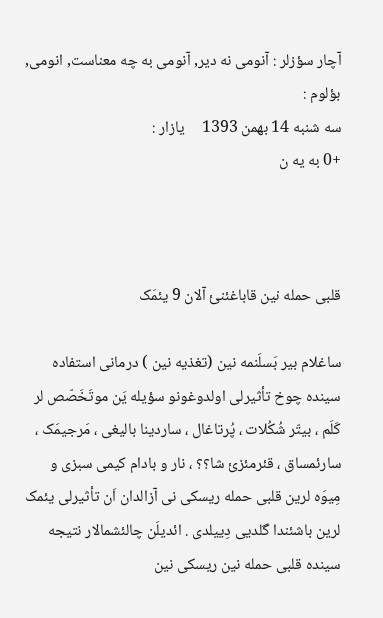آچار سؤزلر : آنومی نه دیر, آنومی به چه معناست, انومی,
بؤلوم :
سه شنبه 14 بهمن 1393     یازار :
+0 به یه ن



قلبی حمله نین قاباغئنئ آلان 9 یئمَک

ساغلام بیر بَسلَنمه نین (تغذیه نین ) درمانی استفاده سینده چوخ تأثیرلی اولدوغونو سؤیله یَن موتَخَصّص لر کَلَم ، بیتّر شُکُلات ، پُرتاغال ، ساردینا بالیغی ، مَرجیمَک ، سارئمساق ، قئرمئزئ شا؟؟ ، نار و بادام کیمی سبزی و مِیوَه لرین قلبی حمله ریسکی نی آزالدان اَن تأثیرلی یئمک لرین باشئندا گلدیی دِییلدی . ائدیلَن چالئشمالار نتیجه سینده قلبی حمله نین ریسکی نین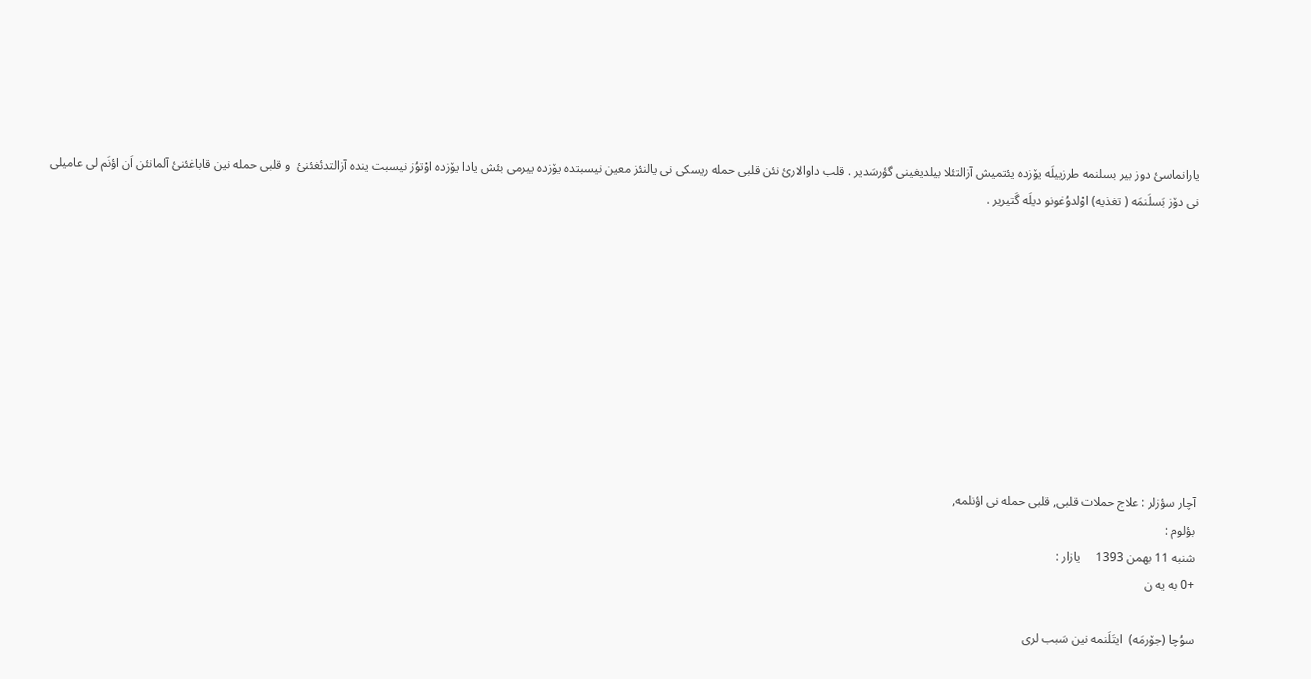یارانماسئ دوز بیر بسلنمه طرزییلَه یۆزده یئتمیش آزالتئلا بیلدیغینی گؤرسَدیر . قلب داوالارئ نئن قلبی حمله ریسکی نی یالنئز معین نیسبتده یۆزده ییرمی بئش یادا یۆزده اوْتوُز نیسبت ینده آزالتدئغئنئ  و قلبی حمله نین قاباغئنئ آلمانئن اَن اؤنَم لی عامیلی نی دۆز بَسلَنمَه ( تغذیه) اوْلدوُغونو دیلَه گَتیریر .










آچار سؤزلر : علاج حملات قلبی, قلبی حمله نی اؤنلمه,
بؤلوم :
شنبه 11 بهمن 1393     یازار :
+0 به یه ن

سوُچا (جۆرمَه)  ایتَلَنمه نین سَبب لری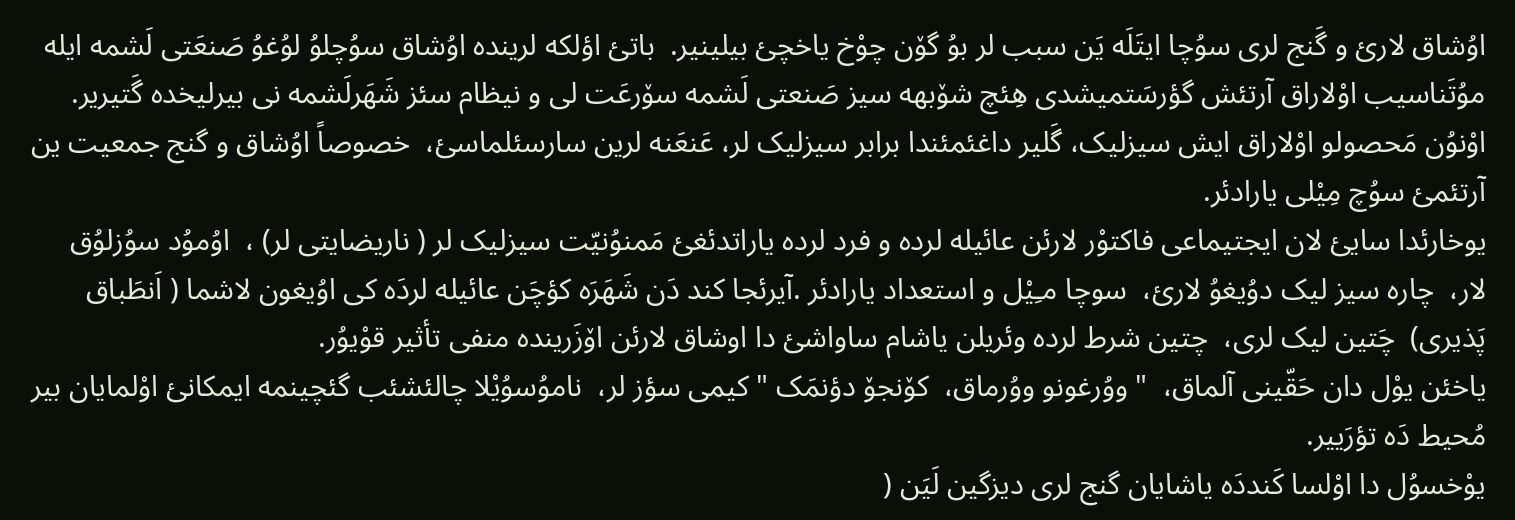اوُشاق لارئ و گَنج لری سوُچا ایتَلَه یَن سبب لر بوُ گۆن چوْخ یاخچئ بیلینیر.  باتئ اؤلکه لرینده اوُشاق سوُچلوُ لوُغوُ صَنعَتی لَشمه ایله موُتَناسیب اوْلاراق آرتئش گؤرسَتمیشدی هِئچ شۆبهه سیز صَنعتی لَشمه سۆرعَت لی و نیظام سئز شَهَرلَشمه نی بیرلیخده گَتیریر. اوْنوُن مَحصولو اوْلاراق ایش سیزلیک، گَلیر داغئمئندا برابر سیزلیک لر، عَنعَنه لرین سارسئلماسئ،  خصوصاً اوُشاق و گنج جمعیت ین آرتئمئ سوُچ مِیْلی یارادئر.
یوخارئدا سایئ لان ایجتیماعی فاکتوْر لارئن عائیله لرده و فرد لرده یاراتدئغئ مَمنوُنیّت سیزلیک لر ( ناریضایتی لر) ،  اوُموُد سوُزلوُق لار،  چاره سیز لیک دوُیغوُ لارئ،  سوچا مـِیْل و استعداد یارادئر .آیرئجا کند دَن شَهَرَه کؤچَن عائیله لردَه کی اوُیغون لاشما ( اَنطَباق پَذیری)  چَتین لیک لری،  چتین شرط لرده وئریلن یاشام ساواشئ دا اوشاق لارئن اۆزَرینده منفی تأثیر قوْیوُر.
یاخئن یوْل دان حَقّینی آلماق،  " ووُرغونو ووُرماق،  کۆنجۆ دؤنمَک " کیمی سؤز لر،  ناموُسوُیْلا چالئشئب گئچینمه ایمکانئ اوْلمایان بیر مُحیط دَه تؤرَییر.
یوْخسوُل دا اوْلسا کَنددَه یاشایان گنج لری دیزگین لَیَن (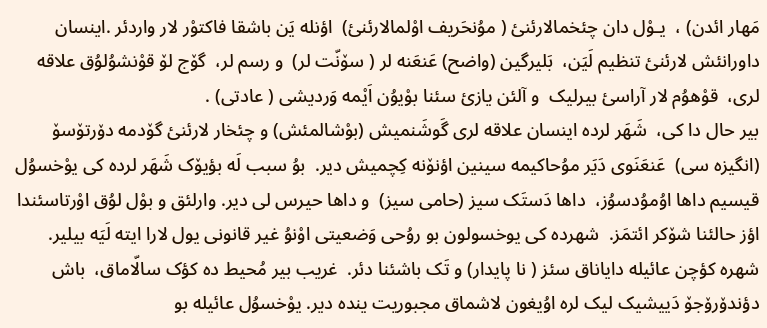مَهار ائدن) ،  یـوْل دان چئخمالارئنئ ( موُنحَریف اوْلمالارئنئ)  اؤنله یَن باشقا فاکتوْر لار واردئر .اینسان داورانئش لارئنئ تنظیم لَیَن،  بَلیرگین (واضح) عَنعَنه لر ( سۆنّت لر)  و رسم لر،  گۆج لۆ قوْنشوُلوُق علاقه لری،  قوْهوُم لار آراسئ بیرلیک  و آلئن یازئ سئنا بوْیوُن اَیْمه وَردیشی ( عادتی) .
بیر حال دا کی،  شَهَر لرده اینسان علاقه لری گَوشَنمیش (بوْشالمئش) و چئخار لارئنئ گۆدمه دۆرتۆسۆ (انگیزه سی)  عَنعَنَوی دَیَر موُحاکیمه سینین اؤنۆنه کِچمیش دیر.  بوُ سبب لَه بؤیۆک شَهَر لرده کی یوْخسوُل قیسیم داها اوُموُدسوُز،  داها دَستَک سیز (حامی سیز)  و داها حیرس لی دیر. وارلئق و بوْل لوُق اوْرتاسئندا اؤز حالئنا شۆکر ائتمَز.  شهرده کی یوخسولون بو روُحی وَضعیتی اوْنوُ غیر قانونی یول لارا ایته لَیَه بیلیر.
شهره کؤچن عائیله دایاناق سئز ( نا پایدار) و تَک باشئنا دئر.  غریب بیر مُحیط ده کؤک سالّاماق،  باش دؤندۆرۆجۆ دَییشیک لیک لره اوُیغون لاشماق مجبوریت ینده دیر. یوْخسوُل عائیله بو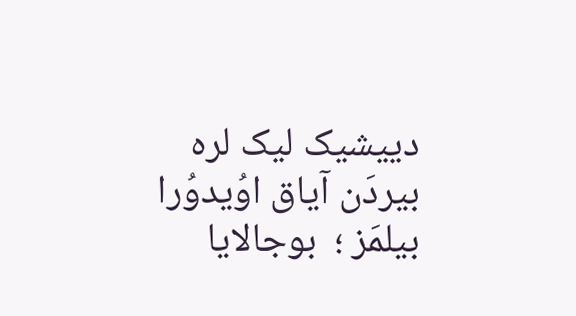دییشیک لیک لره بیردَن آیاق اوُیدوُرا بیلمَز ؛  بوجالایا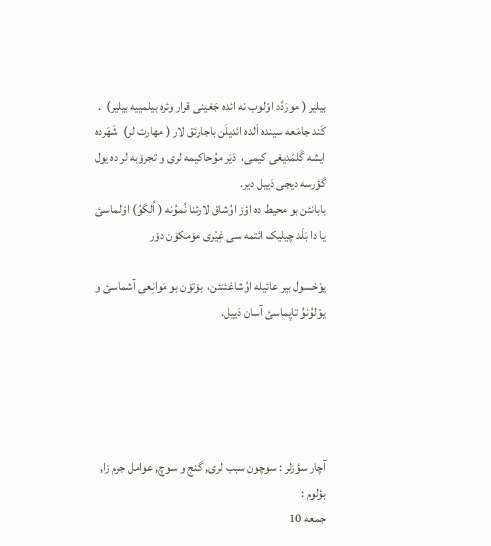بیلیر ( مورَدَّد اوْلوب نه ائده جَغینی قرار وئره بیلمییه بیلیر)  .
کَند جامَعه سینده اَلده ائدیلَن باجارئق لار ( مهارت لر)  شَهَرده ایشه گَلمَدیغی کیمی،  دَیَر موُحاکیمه لری و تجرۆبه لر ده یول گؤرسه دیجی دَییل دیر.
بابانئن بو محیط ده اؤز اوُشاق لارئنا نُموُنه ( اُلگوُ) اوْلماسئ  یا دا بَلَد چیلیک ائتمه سی غِیْری مۆمکۆن دۆر

یوْخسول بیر عائیله اوُشاغئنئن،  بۆتۆن بو مَوانِعی آشماسئ و یوْلوُنوُ تاپماسئ آسان دَییل.





آچار سؤزلر : سوچون سبب لری, گنج و سوچ, عوامل جرم زا,
بؤلوم :
جمعه 10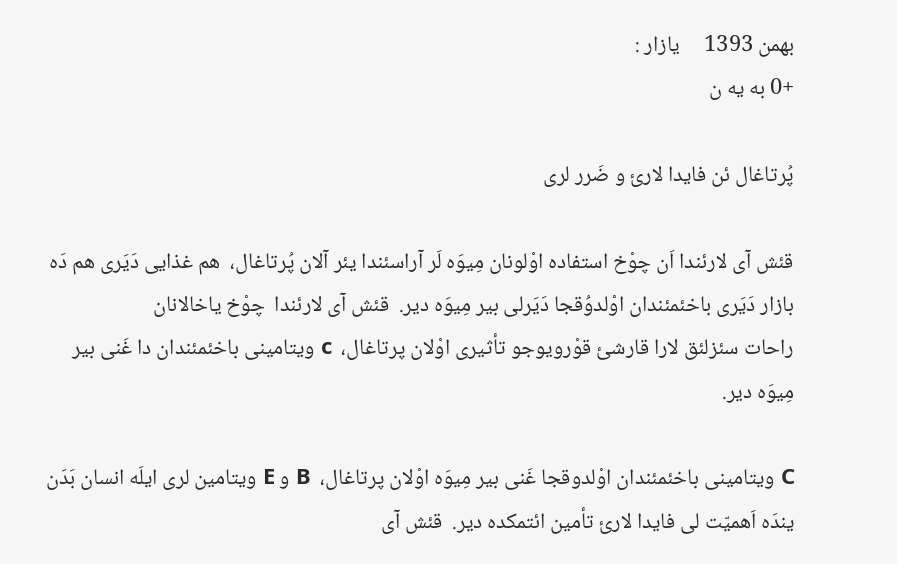بهمن 1393     یازار :
+0 به یه ن

پُرتاغال ئن فایدا لارئ و ضَرر لری

قئش آی لارئندا اَن چوْخ استفاده اوْلونان مِیوَه لَر آراسئندا یئر آلان پُرتاغال،  هم غذایی دَیَری هم دَه بازار دَیَری باخئمئندان اوْلدوُقجا دَیَرلی بیر مِیوَه دیر.  قئش آی لارئندا  چوْخ یاخالانان
راحات سئزلئق لارا قارشئ قوْرویوجو تأثیری اوْلان پرتاغال،  c ویتامینی باخئمئندان دا غَنی بیر مِیوَه دیر.

C ویتامینی باخئمئندان اوْلدوقجا غَنی بیر مِیوَه اوْلان پرتاغال،  B و E ویتامین لری ایلَه انسان بَدَن یندَه اَهمیّت لی فایدا لارئ تأمین ائتمکده دیر.  قئش آی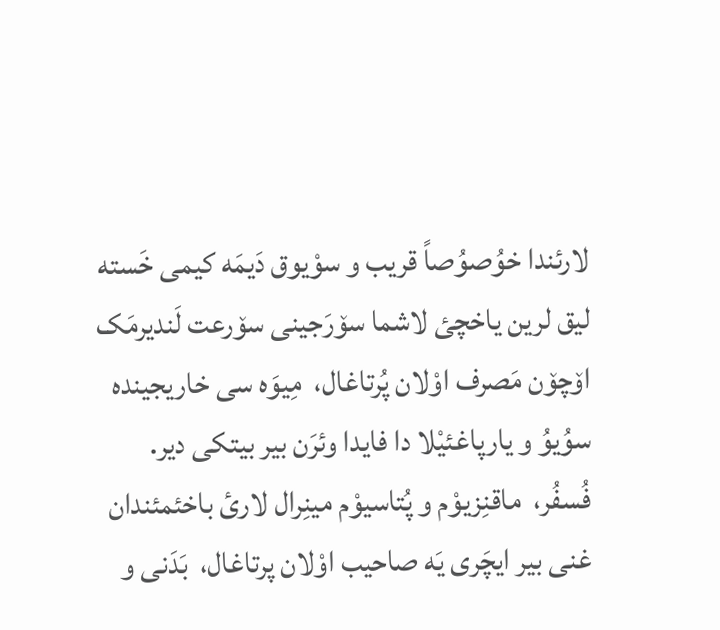لارئندا خوُصوُصاً قریب و سوْیوق دَیمَه کیمی خَسته لیق لرین یاخچئ لاشما سۆرَجینی سۆرعت لَندیرمَک اۆچۆن مَصرف اوْلان پُرتاغال،  مِیوَه سی خاریجینده سوُیوُ و یارپاغئیْلا دا فایدا وئرَن بیر بیتکی دیر.
فُسفُر،  ماقنِزیوْم و پُتاسیوْم مینِرال لارئ باخئمئندان غنی بیر ایچَری یَه صاحیب اوْلان پرتاغال،  بَدَنی و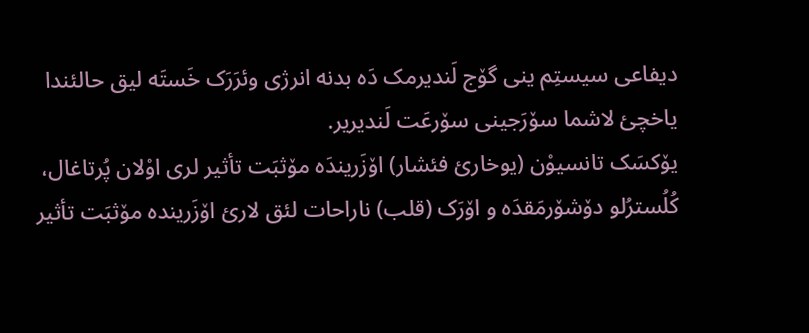دیفاعی سیستِم ینی گۆج لَندیرمک دَه بدنه انرژی وئرَرَک خَستَه لیق حالئندا یاخچئ لاشما سۆرَجینی سۆرعَت لَندیریر.
یۆکسَک تانسیوْن (یوخارئ فئشار) اۆزَریندَه مۆثبَت تأثیر لری اوْلان پُرتاغال،  کُلُسترُلو دۆشۆرمَقدَه و اۆرَک (قلب) ناراحات لئق لارئ اۆزَرینده مۆثبَت تأثیر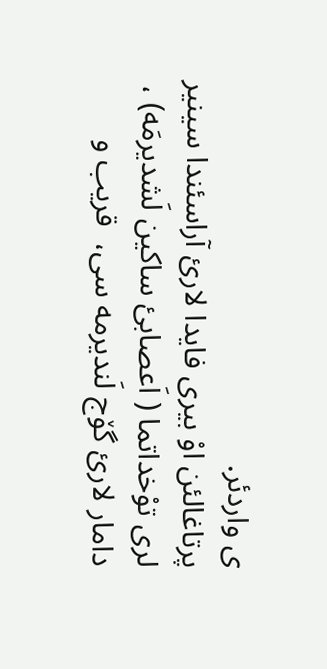ی واردئر.
پرتاغالئن اوْ بیری فایدا لارئ آراسئندا سینیر لری توْخداتما ( اَعصابئ ساکین لَشدیرمَه) ،  دامار لارئ گۆج لَندیرمه سی،  قریب و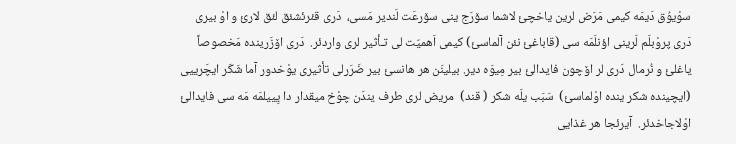سوْیوُق دَیمَه کیمی مَرَض لرین یاخچئ لاشما سۆرَج ینی سۆرعَت لَندیر مَسی،  دَری قئرئشئق لئق لارئ و اوْ بیری دَری پروْبلَم لَرینی اؤنلَمَه سی (قاباغئ نئن آلماسئ) کیمی اَهمیّت لی تـأثیر لری واردئر.  دَری اۆزَرینده مَخصوصاً یاغلئ و نُرمال دَری لر اۆچون فایدالئ بیر مِیوَه دیر. بیلینَن هر هانسئ بیر ضَرَرلی تأثیری یوْخدور آما شَکَر ایچَرییی (ایچینده شکر ینده اوْلماسئ)  سَبَب یلَه شکر ( قند)  مریض لری طرف یندَن چوْخ میقدار دا یِییلمَه مَه سی فایدالئ اوْلاجاخدئر.  آیرئجا هر غذایی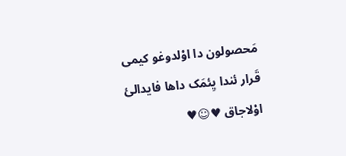مَحصولون دا اوْلدوغو کیمی قَرار ئندا یِئمَک داها فایدالئ اوْلاجاق ♥☺♥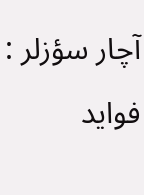آچار سؤزلر : فواید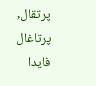پرتقال, پرتاغال فایدا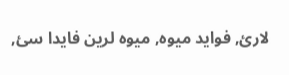لارئ, فواید میوه, میوه لرین فایدا سئ,